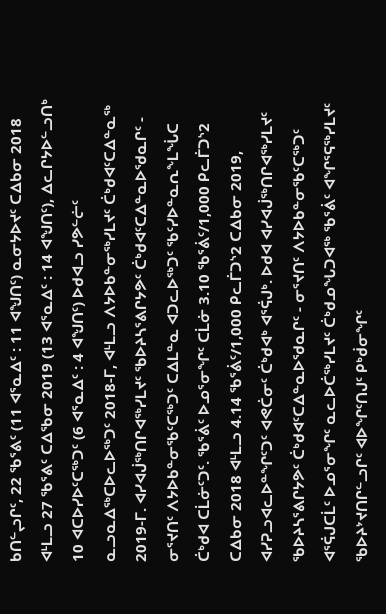ᑲᑎᓪᖢᒋᑦ, 22 ᖃᕐᕕᑦ (11 ᐊᕐᓇᐃᑦ : 11 ᐊᖑᑎᑦ) ᓇᓂᔭᐅᔪᑦ ᑕᐃᑲᓂ 2018 ᐊᒻᒪᓗ 27 ᖃᕐᕕᑦ ᑕᐃᖃᓂ 2019 (13 ᐊᕐᓇᐃᑦ : 14 ᐊᖑᑎᑦ), ᐃᓚᒋᔭᐅᓪᓗᑎᒃ 10 ᐊᑕᐅᓯᐅᑦᑕᖅᑐᑦ (6 ᐊᕐᓇᐃᑦ : 4 ᐊᖑᑎᑦ) ᐅᑯᐊᓗ ᓯᕗᓪᓖᑦ ᓇᓗᓇᐃᖅᑕᐅᓚᐅᖅᑐᑦ 2018-ᒥ, ᐊᒻᒪᓗ ᐱᔭᐅᑲᓐᓂᖅᓯᒪᔪᑦ ᑖᒃᑯᐊᑦᑕᐃᓐᓇᖅ 2019-ᒥ. ᐊᓯᐊᒎᖅᑎᒋᐊᖅᓯᒪᔪᑦ ᖃᐅᔨᓴᕐᕕᒋᔭᕗᑦ ᑖᒃᑯᐊᑦᑕᐃᓐᓇᐅᖁᓇᒋᑦ - ᓂᕐᔪᑎᑦ ᐱᔭᐅᑲᓐᓂᖃᑦᑕᖅᑐᑦ ᑕᐃᒪᓐᓇ ᐊᑐᓚᐅᖅᑐᑦ ᖃᑦᓯᐅᓐᓇᕆᖕᒪᖔᑕ ᑖᒃᑯᐊ ᑕᒫᓃᑦᑐᑦ. ᖃᕐᕖᑦ ᐅᓄᕐᓂᖏᑦ ᑕᒫᓃ 3.10 ᖃᕐᕖᑦ/1,000 ᑭᓚᒦᑐᔅ2 ᑕᐃᑲᓂ 2018 ᐊᒻᒪᓗ 4.14 ᖃᕐᕖᑦ/1,000 ᑭᓚᒦᑐᔅ2 ᑕᐃᑲᓂ 2019, ᐊᓯᕈᓗᐊᓚᐅᓐᖏᑦᑐᑦ ᐊᕙᑖᓂᑦ ᑖᒃᑯᐊᒃ ᐊᕐᕌᒍᒃ. ᐅᑯᐊ ᐊᓯᐊᒎᖅᑎᒋᐊᖅᓯᒪᔪᑦ ᖃᐅᔨᓴᕐᕕᒋᔭᕗᑦ ᑖᒃᑯᐊᑦᑕᐃᓐᓇᐅᖁᓇᒋᑦ - ᓂᕐᔪᑎᑦ ᐱᔭᐅᑲᓐᓂᖃᑦᑕᖅᑐᑦ ᐊᕐᕌᒍᑕᒫᑦ ᐅᓄᕐᓂᖏᑦ ᓇᓚᐅᑖᖅᓯᒪᔪᑦ ᑖᒃᑯᓄᖓᑐᐊᖅ ᖃᕐᕖᑦ ᐊᖏᕐᕋᖅᓯᒪᔪᑦ ᖃᐅᔨᔾᔪᑎᒋᓪᓗᒋᑦ ᐊᐅᖏᑦᑎᒍᑦ ᑭᒃᑰᓂᖏᑦ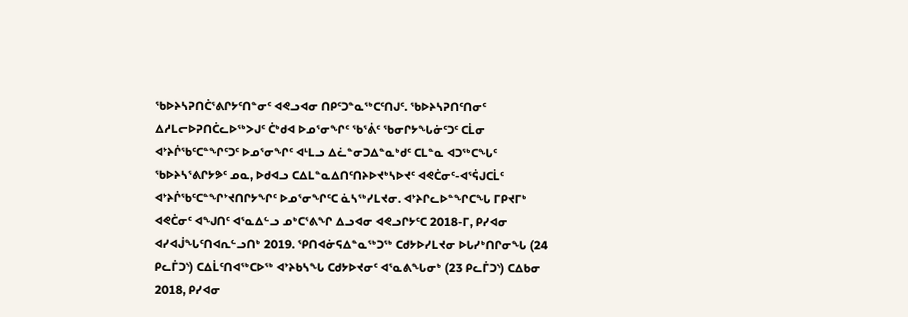ᖃᐅᔨᓴᕈᑎᑖᕐᕕᒋᔭᑦᑎᓐᓂᑦ ᐊᕙᓗᐊᓂ ᑎᑭᑦᑐᓐᓇᖅᑕᑦᑎᒍᑦ. ᖃᐅᔨᓴᕈᑎᑦᑎᓂᑦ ᐃᓱᒪᓕᐅᕈᑎᑖᓚᐅᖅᐳᒍᑦ ᑖᒃᑯᐊ ᐅᓄᕐᓂᖏᑦ ᖃᕐᕖᑦ ᖃᓂᒋᔭᖓᓃᑦᑐᑦ ᑕᒫᓂ ᐊᔾᔨᒌᖃᑦᑕᓐᖏᑦᑐᑦ ᐅᓄᕐᓂᖏᑦ ᐊᒻᒪᓗ ᐃᓛᓐᓂᑐᐃᓐᓇᒃᑯᑦ ᑕᒪᓐᓇ ᐊᑐᖅᑕᖓᑦ ᖃᐅᔨᓴᕐᕕᒋᔭᕗᑦ ᓄᓇ, ᐅᑯᐊᓗ ᑕᐃᒪᓐᓇᐃᑎᑦᑎᔨᐅᔪᒃᓴᐅᔪᑦ ᐊᕙᑖᓂᑦ-ᐊᕐᕌᒍᑕᒫᑦ ᐊᔾᔨᒌᖃᑦᑕᓐᖏᔾᔪᑎᒋᔭᖏᑦ ᐅᓄᕐᓂᖏᑦᑕ ᓈᓴᖅᓯᒪᔪᓂ. ᐊᔾᔨᒋᓚᐅᓐᖏᑕᖓ ᒥᑭᔪᒥᒃ ᐊᕙᑖᓂᑦ ᐊᖑᑎᑦ ᐊᕐᓇᐃᓪᓗ ᓄᒃᑕᕐᕕᖏ ᐃᓗᐊᓂ ᐊᕙᓗᒋᔭᑦᑕ 2018-ᒥ, ᑭᓯᐊᓂ ᐊᓯᐊᒎᖓᑦᑎᐊᕆᓪᓗᑎᒃ 2019. ᕿᑎᐊᓃᕋᐃᓐᓇᖅᑐᖅ ᑕᑯᔭᐅᓯᒪᔪᓂ ᐅᒐᓯᒃᑎᒋᓂᖓ (24 ᑭᓚᒦᑐᔅ) ᑕᐃᒫᑦᑎᐊᖅᑕᐅᖅ ᐊᔾᔨᑲᓴᖓ ᑕᑯᔭᐅᔪᓂᑦ ᐊᕐᓇᕕᖓᓂᒃ (23 ᑭᓚᒦᑐᔅ) ᑕᐃᑲᓂ 2018, ᑭᓯᐊᓂ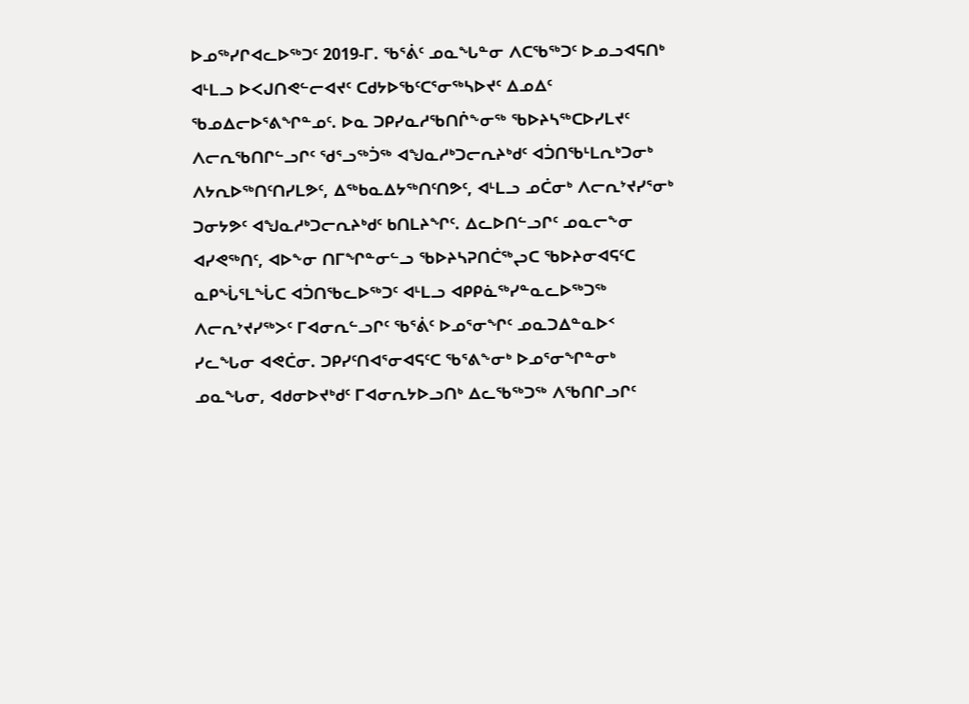ᐅᓄᖅᓯᒋᐊᓚᐅᖅᑐᑦ 2019-ᒥ. ᖃᕐᕖᑦ ᓄᓇᖓᓐᓂ ᐱᑕᖃᖅᑐᑦ ᐅᓄᓗᐊᕋᑎᒃ ᐊᒻᒪᓗ ᐅᐸᒍᑎᕙᓪᓕᐊᔪᑦ ᑕᑯᔭᐅᖃᑦᑕᕐᓂᖅᓴᐅᔪᑦ ᐃᓄᐃᑦ ᖃᓄᐃᓕᐅᕐᕕᖏᓐᓄᑦ. ᐅᓇ ᑐᑭᓯᓇᓱᖃᑎᒌᖕᓂᖅ ᖃᐅᔨᓴᖅᑕᐅᓯᒪᔪᑦ ᐱᓕᕆᖃᑎᒋᓪᓗᒋᑦ ᖁᕐᓗᖅᑑᖅ ᐊᖑᓇᓱᒃᑐᓕᕆᔨᒃᑯᑦ ᐊᑑᑎᖃᒻᒪᕆᒃᑐᓂᒃ ᐱᔭᕆᐅᖅᑎᑦᑎᓯᒪᕗᑦ, ᐃᖅᑲᓇᐃᔭᖅᑎᑦᑎᕗᑦ, ᐊᒻᒪᓗ ᓄᑖᓂᒃ ᐱᓕᕆᔾᔪᓯᕐᓂᒃ ᑐᓂᔭᕗᑦ ᐊᖑᓇᓱᒃᑐᓕᕆᔨᒃᑯᑦ ᑲᑎᒪᔨᖏᑦ. ᐃᓚᐅᑎᓪᓗᒋᑦ ᓄᓇᓕᖕᓂ ᐊᓯᕙᖅᑎᑦ, ᐊᐅᖕᓂ ᑎᒥᖏᓐᓂᓪᓗ ᖃᐅᔨᓴᕈᑎᑖᖅᖢᑕ ᖃᐅᔨᓂᐊᕋᑦᑕ ᓇᑭᖔᕐᒪᖔᑕ ᐊᑑᑎᖃᓚᐅᖅᑐᑦ ᐊᒻᒪᓗ ᐊᑭᑭᓈᖅᓯᓐᓇᓚᐅᖅᑐᖅ ᐱᓕᕆᔾᔪᓯᖅᐳᑦ ᒥᐊᓂᕆᓪᓗᒋᑦ ᖃᕐᕖᑦ ᐅᓄᕐᓂᖏᑦ ᓄᓇᑐᐃᓐᓇᐅᑉ ᓯᓚᖓᓂ ᐊᕙᑖᓂ. ᑐᑭᓯᑦᑎᐊᕐᓂᐊᕋᑦᑕ ᖃᕐᕕᖕᓂᒃ ᐅᓄᕐᓂᖏᓐᓂᒃ ᓄᓇᖓᓂ, ᐊᑯᓂᐅᔪᒃᑯᑦ ᒥᐊᓂᕆᔭᐅᓗᑎᒃ ᐃᓚᖃᖅᑐᖅ ᐱᖃᑎᒋᓗᒋᑦ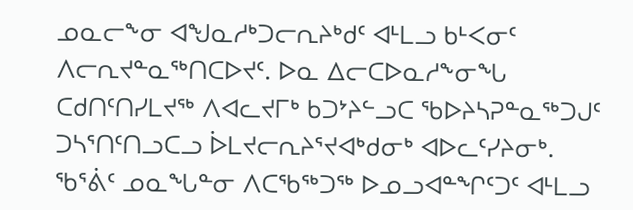ᓄᓇᓕᖕᓂ ᐊᖑᓇᓱᒃᑐᓕᕆᔨᒃᑯᑦ ᐊᒻᒪᓗ ᑲᒻᐸᓂᑦ ᐱᓕᕆᔪᓐᓇᖅᑎᑕᐅᔪᑦ. ᐅᓇ ᐃᓕᑕᐅᓇᓱᖕᓂᖓ ᑕᑯᑎᑦᑎᓯᒪᔪᖅ ᐱᐊᓚᔪᒥᒃ ᑲᑐᔾᔨᓪᓗᑕ ᖃᐅᔨᓴᕈᓐᓇᖅᑐᒍᑦ ᑐᓴᕐᑎᑦᑎᓗᑕᓗ ᐆᒪᔪᓕᕆᔨᕐᔪᐊᒃᑯᓂᒃ ᐊᐅᓚᑦᓯᔨᓂᒃ.
ᖃᕐᕖᑦ ᓄᓇᖓᓐᓂ ᐱᑕᖃᖅᑐᖅ ᐅᓄᓗᐊᓐᖏᑦᑐᑦ ᐊᒻᒪᓗ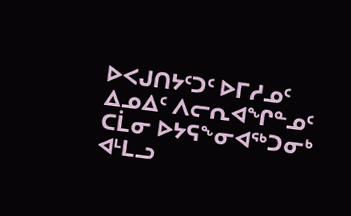ᐅᐸᒍᑎᔭᑦᑐᑦ ᐅᒥᓱᓄᑦ ᐃᓄᐃᑦ ᐱᓕᕆᐊᖏᓐᓄᑦ ᑕᒫᓂ ᐅᔭᕋᖕᓂᐊᖅᑐᓂᒃ ᐊᒻᒪᓗ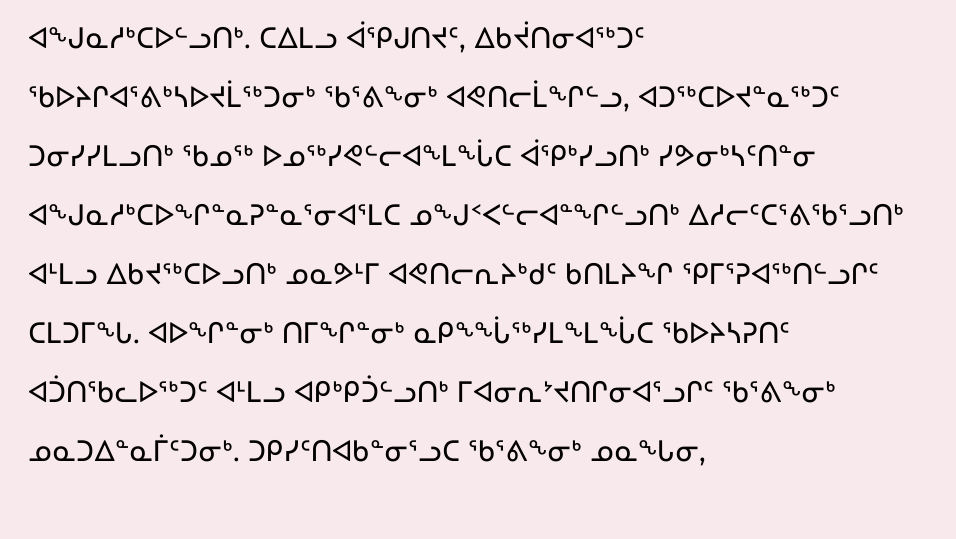ᐊᖑᓇᓱᒃᑕᐅᓪᓗᑎᒃ. ᑕᐃᒪᓗ ᐋᕿᒍᑎᔪᑦ, ᐃᑲᔫᑎᓂᐊᖅᑐᑦ ᖃᐅᔨᒋᐊᕐᕕᒃᓴᐅᔪᒫᖅᑐᓂᒃ ᖃᕐᕕᖕᓂᒃ ᐊᕙᑎᓕᒫᖏᓪᓗ, ᐊᑐᖅᑕᐅᔪᓐᓇᖅᑐᑦ ᑐᓂᓯᓯᒪᓗᑎᒃ ᖃᓄᖅ ᐅᓄᖅᓯᕙᓪᓕᐊᖕᒪᖔᑕ ᐋᕿᒃᓯᓗᑎᒃ ᓯᕗᓂᒃᓴᑦᑎᓐᓂ ᐊᖑᓇᓱᒃᑕᐅᖏᓐᓇᕈᓐᓇᕐᓂᐊᕐᒪᑕ ᓄᖑᑉᐸᓪᓕᐊᓐᖏᓪᓗᑎᒃ ᐃᓱᓕᑦᑕᕐᕕᖃᕐᓗᑎᒃ ᐊᒻᒪᓗ ᐃᑲᔪᖅᑕᐅᓗᑎᒃ ᓄᓇᕗᒻᒥ ᐊᕙᑎᓕᕆᔨᒃᑯᑦ ᑲᑎᒪᔨᖏ ᕿᒥᕐᕈᐊᖅᑎᓪᓗᒋᑦ ᑕᒪᑐᒥᖓ. ᐊᐅᖏᓐᓂᒃ ᑎᒥᖏᓐᓂᒃ ᓇᑭᖕᖔᖅᓯᒪᖕᒪᖔᑕ ᖃᐅᔨᓴᕈᑎᑦ ᐊᑑᑎᖃᓚᐅᖅᑐᑦ ᐊᒻᒪᓗ ᐊᑭᒃᑭᑑᓪᓗᑎᒃ ᒥᐊᓂᕆᔾᔪᑎᒋᓂᐊᕐᓗᒋᑦ ᖃᕐᕕᖕᓂᒃ ᓄᓇᑐᐃᓐᓇᒦᑦᑐᓂᒃ. ᑐᑭᓯᑦᑎᐊᑲᓐᓂᕐᓗᑕ ᖃᕐᕕᖕᓂᒃ ᓄᓇᖓᓂ,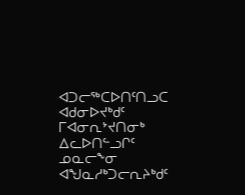ᐊᑐᓕᖅᑕᐅᑎᑦᑎᓗᑕ ᐊᑯᓂᐅᔪᒃᑯᑦ ᒥᐊᓂᕆᔾᔪᑎᓂᒃ ᐃᓚᐅᑎᓪᓗᒋᑦ ᓄᓇᓕᖕᓂ ᐊᖑᓇᓱᒃᑐᓕᕆᔨᒃᑯᑦ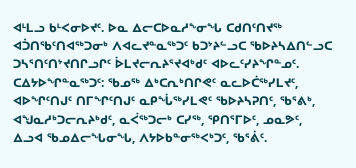ᐊᒻᒪᓗ ᑲᒻᐸᓂᐅᔪᑦ. ᐅᓇ ᐃᓕᑕᐅᓇᓱᖕᓂᖓ ᑕᑯᑎᑦᑎᔪᖅ ᐊᑑᑎᖃᑦᑎᐊᖅᑐᓂᒃ ᐱᐊᓚᔪᓐᓇᖅᑐᑦ ᑲᑐᔾᔨᓪᓗᑕ ᖃᐅᔨᓴᐃᑎᓪᓗᑕ ᑐᓴᕐᑎᑦᑎᔾᔪᑎᒋᓗᒋᑦ ᐆᒪᔪᓕᕆᔨᕐᔪᐊᒃᑯᑦ ᐊᐅᓚᑦᓯᔨᖏᓐᓄᑦ.
ᑕᐃᔭᐅᖏᓐᓇᖅᑐᑦ: ᖃᓄᖅ ᐃᒃᑕᕆᒃᑎᒋᕙᑦ ᓇᓚᐅᑖᖅᓯᒪᔪᑦ, ᐊᐅᖏᑦᑎᒍᑦ ᑎᒥᖏᑦᑎᒍᑦ ᓇᑭᖔᖅᓯᒪᕙᑦ ᖃᐅᔨᓴᕈᑎᑦ, ᖃᕐᕕᒃ, ᐊᖑᓇᓱᒃᑐᓕᕆᔨᒃᑯᑦ, ᓇᐹᖅᑐᓕᒃ ᑕᓯᖅ, ᕿᑎᕐᒥᐅᑦ, ᓄᓇᕗᑦ, ᐃᓗᐊ ᖃᓄᐃᓕᖓᓂᖓ, ᐱᔭᐅᑲᓐᓂᖅᐸᒃᑐᑦ, ᖃᕐᕖᑦ.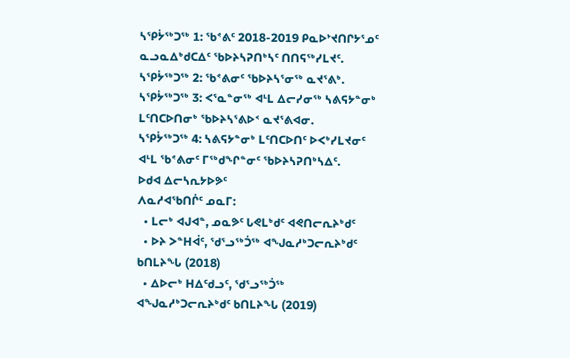ᓴᕿᔮᖅᑐᖅ 1: ᖃᕝᕕᑦ 2018-2019 ᑭᓇᐅᔾᔪᑎᒋᔭᕐᓄᑦ ᓇᓗᓇᐃᒃᑯᑕᐃᑦ ᖃᐅᔨᓴᕈᑎᒃᓴᑦ ᑎᑎᕋᖅᓯᒪᔪᑦ.
ᓴᕿᔮᖅᑐᖅ 2: ᖃᕝᕕᓂᑦ ᖃᐅᔨᓴᕐᓂᖅ ᓇᔪᕐᕕᒃ.
ᓴᕿᔮᖅᑐᖅ 3: ᐸᕐᓇᓐᓂᖅ ᐊᒻᒪ ᐃᓕᓯᓂᖅ ᓴᕕᕋᔭᓐᓂᒃ ᒪᑦᑎᑕᐅᑎᓂᒃ ᖃᐅᔨᓴᕐᕕᐅᑉ ᓇᔪᕐᕕᐊᓂ.
ᓴᕿᔮᖅᑐᖅ 4: ᓴᕕᕋᔭᓐᓂᒃ ᒪᑦᑎᑕᐅᑎᑦ ᐅᐸᒃᓯᒪᔪᓂᑦ ᐊᒻᒪ ᖃᕝᕕᓂᑦ ᒥᖅᑯᖏᓐᓂᑦ ᖃᐅᔨᓴᕈᑎᒃᓴᐃᑦ.
ᐅᑯᐊ ᐃᓕᓴᕆᔭᐅᕗᑦ
ᐱᓇᓱᐊᖃᑎᒌᑦ ᓄᓇᒥ:
  • ᒪᓕᒃ ᐊᒍᐊᓐ, ᓄᓇᕗᑦ ᒐᕙᒪᒃᑯᑦ ᐊᕙᑎᓕᕆᔨᒃᑯᑦ
  • ᐅᔨ ᐳᓐᕼᐋᑦ, ᖁᕐᓗᖅᑑᖅ ᐊᖑᓇᓱᒃᑐᓕᕆᔨᒃᑯᑦ ᑲᑎᒪᔨᖓ (2018)
  • ᐃᐅᓕᒃ ᕼᐃᑦᑯᓗᑦ, ᖁᕐᓗᖅᑑᖅ ᐊᖑᓇᓱᒃᑐᓕᕆᔨᒃᑯᑦ ᑲᑎᒪᔨᖓ (2019)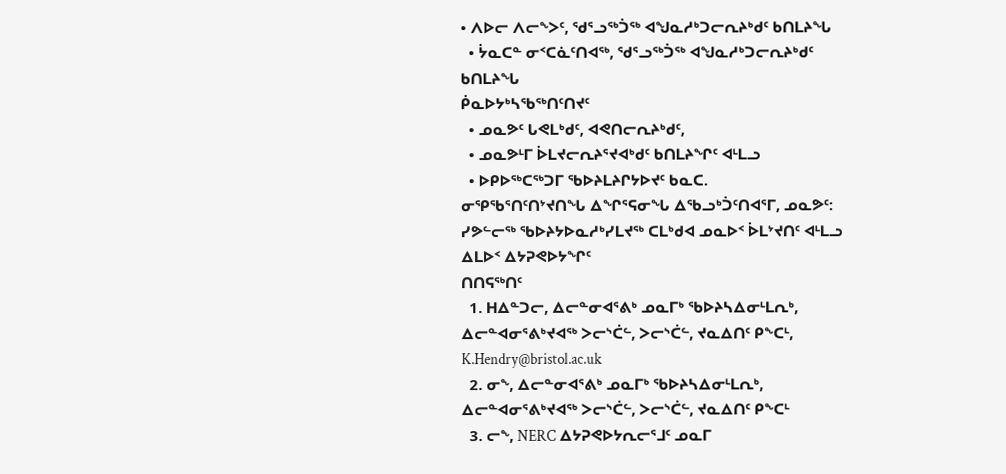• ᐱᐅᓕ ᐱᓕᖕᐳᑦ, ᖁᕐᓗᖅᑑᖅ ᐊᖑᓇᓱᒃᑐᓕᕆᔨᒃᑯᑦ ᑲᑎᒪᔨᖓ
  • ᔮᓇᑕᓐ ᓂᑉᑕᓈᑦᑎᐊᖅ, ᖁᕐᓗᖅᑑᖅ ᐊᖑᓇᓱᒃᑐᓕᕆᔨᒃᑯᑦ ᑲᑎᒪᔨᖓ
ᑮᓇᐅᔭᒃᓴᖃᖅᑎᑦᑎᔪᑦ
  • ᓄᓇᕗᑦ ᒐᕙᒪᒃᑯᑦ, ᐊᕙᑎᓕᕆᔨᒃᑯᑦ,
  • ᓄᓇᕗᒻᒥ ᐆᒪᔪᓕᕆᔨᕐᔪᐊᒃᑯᑦ ᑲᑎᒪᔨᖏᑦ ᐊᒻᒪᓗ
  • ᐅᑭᐅᖅᑕᖅᑐᒥ ᖃᐅᔨᒪᔨᒋᔭᐅᔪᑦ ᑲᓇᑕ.
ᓂᕿᖃᕐᑎᑦᑎᔾᔪᑎᖓ ᐃᖏᕐᕋᓂᖓ ᐃᖃᓗᒃᑑᑦᑎᐊᕐᒥ, ᓄᓇᕗᑦ: ᓯᕗᓪᓕᖅ ᖃᐅᔨᔭᐅᓇᓱᒃᓯᒪᔪᖅ ᑕᒪᒃᑯᐊ ᓄᓇᐅᑉ ᐆᒪᔾᔪᑎᑦ ᐊᒻᒪᓗ ᐃᒪᐅᑉ ᐃᔭᕈᕙᐅᔭᖏᑦ
ᑎᑎᕋᖅᑎᑦ
  1. ᕼᐃᓐᑐᓕ, ᐃᓕᓐᓂᐊᕐᕕᒃ ᓄᓇᒥᒃ ᖃᐅᔨᓴᐃᓂᒻᒪᕆᒃ, ᐃᓕᓐᐊᓂᕐᕕᒃᔪᐊᖅ ᐳᓕᔅᑖᓪ, ᐳᓕᔅᑖᓪ, ᔪᓇᐃᑎᑦ ᑭᖕᑕᒻ, K.Hendry@bristol.ac.uk
  2. ᓂᖕ, ᐃᓕᓐᓂᐊᕐᕕᒃ ᓄᓇᒥᒃ ᖃᐅᔨᓴᐃᓂᒻᒪᕆᒃ, ᐃᓕᓐᐊᓂᕐᕕᒃᔪᐊᖅ ᐳᓕᔅᑖᓪ, ᐳᓕᔅᑖᓪ, ᔪᓇᐃᑎᑦ ᑭᖕᑕᒻ
  3. ᓕᖕ, NERC ᐃᔭᕈᕙᐅᔭᕆᓕᕐᒧᑦ ᓄᓇᒥ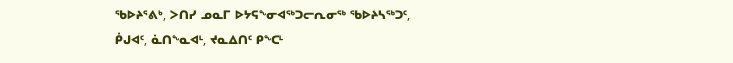ᖃᐅᔨᕐᕕᒃ, ᐳᑎᓯ ᓄᓇᒥ ᐅᔭᕋᖕᓂᐊᖅᑐᓕᕆᓂᖅ ᖃᐅᔨᓴᖅᑐᑦ, ᑮᒍᐊᑦ, ᓈᑎᖕᓇᐊᒻ, ᔪᓇᐃᑎᑦ ᑭᖕᑕᒻ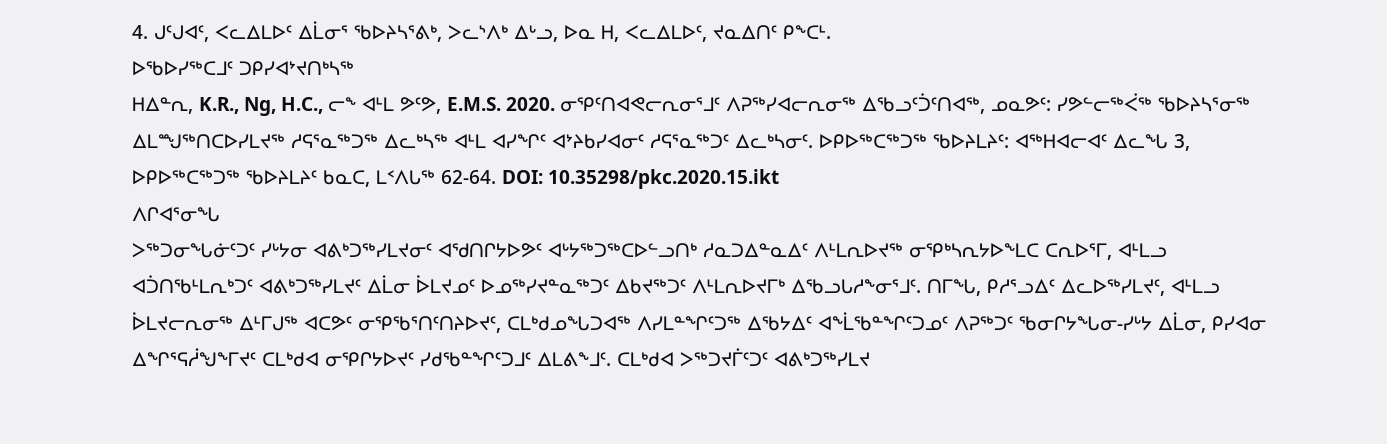4. ᒍᑦᒍᐊᑦ, ᐸᓚᐃᒪᐅᑦ ᐃᒫᓂᕐ ᖃᐅᔨᓴᕐᕕᒃ, ᐳᓚᔅᐱᒃ ᐃᒡᓗ, ᐅᓇ ᕼ, ᐸᓚᐃᒪᐅᑦ, ᔪᓇᐃᑎᑦ ᑭᖕᑕᒻ.
ᐅᖃᐅᓯᖅᑕᒧᑦ ᑐᑭᓯᐊᔾᔪᑎᒃᓴᖅ
ᕼᐃᓐᕆ, K.R., Ng, H.C., ᓕᖕ ᐊᒻᒪ ᕗᑦᕗ, E.M.S. 2020. ᓂᕿᑦᑎᐊᕙᓕᕆᓂᕐᒧᑦ ᐱᕈᖅᓯᐊᓕᕆᓂᖅ ᐃᖃᓗᑦᑑᑦᑎᐊᖅ, ᓄᓇᕗᑦ: ᓯᕗᓪᓕᖅᐹᖅ ᖃᐅᔨᓴᕐᓂᖅ ᐃᒪᙳᖅᑎᑕᐅᓯᒪᔪᖅ ᓱᕋᕐᓇᖅᑐᖅ ᐃᓚᒃᓴᖅ ᐊᒻᒪ ᐊᓯᖏᑦ ᐊᔾᔨᑲᓯᐊᓂᑦ ᓱᕋᕐᓇᖅᑐᑦ ᐃᓚᒃᓴᓂᑦ. ᐅᑭᐅᖅᑕᖅᑐᖅ ᖃᐅᔨᒪᔨᑦ: ᐊᖅᕼᐊᓕᐊᑦ ᐃᓚᖓ 3, ᐅᑭᐅᖅᑕᖅᑐᖅ ᖃᐅᔨᒪᔨᑦ ᑲᓇᑕ, ᒪᑉᐱᒐᖅ 62-64. DOI: 10.35298/pkc.2020.15.ikt
ᐱᒋᐊᕐᓂᖓ
ᐳᖅᑐᓂᖓᓃᑦᑐᑦ ᓯᒡᔭᓂ ᐊᕕᒃᑐᖅᓯᒪᔪᓂᑦ ᐊᖁᑎᒋᔭᐅᕗᑦ ᐊᒡᔭᖅᑐᖅᑕᐅᓪᓗᑎᒃ ᓱᓇᑐᐃᓐᓇᐃᑦ ᐱᒻᒪᕆᐅᔪᖅ ᓂᕿᒃᓴᕆᔭᐅᖕᒪᑕ ᑕᕆᐅᕐᒥ, ᐊᒻᒪᓗ ᐊᑑᑎᖃᒻᒪᕆᒃᑐᑦ ᐊᕕᒃᑐᖅᓯᒪᔪᑦ ᐃᒫᓂ ᐆᒪᔪᓄᑦ ᐅᓄᖅᓯᔪᓐᓇᖅᑐᑦ ᐃᑲᔪᖅᑐᑦ ᐱᒻᒪᕆᐅᔪᒥᒃ ᐃᖃᓗᒐᓱᖕᓂᕐᒧᑦ. ᑎᒥᖓ, ᑭᓱᕐᓗᐃᑦ ᐃᓚᐅᖅᓯᒪᔪᑦ, ᐊᒻᒪᓗ ᐆᒪᔪᓕᕆᓂᖅ ᐃᒻᒥᒍᖅ ᐊᑕᕗᑦ ᓂᕿᖃᕐᑎᑦᑎᔨᐅᔪᑦ, ᑕᒪᒃᑯᓄᖓᑐᐊᖅ ᐱᓯᒪᓐᖏᑦᑐᖅ ᐃᖃᔭᐃᑦ ᐊᖕᒫᖃᓐᖏᑦᑐᓄᑦ ᐱᕈᖅᑐᑦ ᖃᓂᒋᔭᖓᓂ-ᓯᒡᔭ ᐃᒫᓂ, ᑭᓯᐊᓂ ᐃᖏᕐᕋᓲᖑᖕᒥᔪᑦ ᑕᒪᒃᑯᐊ ᓂᕿᒋᔭᐅᔪᑦ ᓯᑯᖃᓐᖏᑦᑐᒧᑦ ᐃᒪᕕᖕᒧᑦ. ᑕᒪᒃᑯᐊ ᐳᖅᑐᔪᒦᑦᑐᑦ ᐊᕕᒃᑐᖅᓯᒪᔪ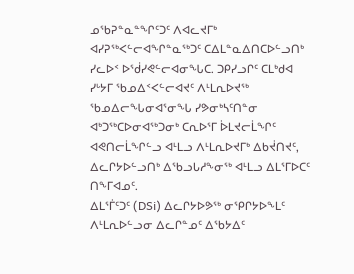ᓄᖃᕈᓐᓇᓐᖏᑦᑐᑦ ᐱᐊᓚᔪᒥᒃ ᐊᓯᕈᖅᐸᓪᓕᐊᖏᓐᓇᖅᑐᑦ ᑕᐃᒪᓐᓇᐃᑎᑕᐅᓪᓗᑎᒃ ᓯᓚᐅᑉ ᐅᖂᓯᕙᓪᓕᐊᓂᖓᑕ. ᑐᑭᓯᓗᒋᑦ ᑕᒪᒃᑯᐊ ᓯᒡᔭᒥ ᖃᓄᐃᑉᐸᓪᓕᐊᔪᑦ ᐱᒻᒪᕆᐅᔪᖅ ᖃᓄᐃᓕᖓᓂᐊᕐᓂᖓ ᓯᕗᓂᒃᓴᑦᑎᓐᓂ ᐊᒃᑐᖅᑕᐅᓂᐊᖅᑐᓂᒃ ᑕᕆᐅᕐᒥ ᐆᒪᔪᓕᒫᖏᑦ ᐊᕙᑎᓕᒫᖏᓪᓗ ᐊᒻᒪᓗ ᐱᒻᒪᕆᐅᔪᒥᒃ ᐃᑲᔫᑎᔪᑦ, ᐃᓚᒋᔭᐅᓪᓗᑎᒃ ᐃᖃᓗᒐᓱᖕᓂᖅ ᐊᒻᒪᓗ ᐃᒪᕐᒥᐅᑕᑦ ᑎᖕᒥᐊᓄᑦ.
ᐃᒪᕐᒦᑦᑐᑦ (DSi) ᐃᓚᒋᔭᐅᕗᖅ ᓂᕿᒋᔭᐅᖕᒪᑦ ᐱᒻᒪᕆᐅᓪᓗᓂ ᐃᓚᒋᓐᓄᑦ ᐃᖃᔭᐃᑦ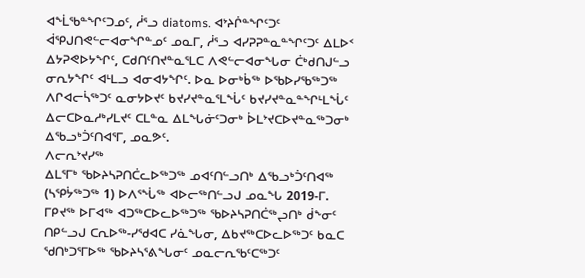ᐊᖕᒫᖃᓐᖏᑦᑐᓄᑦ, ᓲᕐᓗ diatoms. ᐊᔾᔨᒌᓐᖏᑦᑐᑦ ᐋᕿᒍᑎᕙᓪᓕᐊᓂᖏᓐᓄᑦ ᓄᓇᒥ, ᓲᕐᓗ ᐊᓯᕈᕈᓐᓇᓐᖏᑦᑐᑦ ᐃᒪᐅᑉ ᐃᔭᕈᕙᐅᔭᖏᑦ, ᑕᑯᑎᑦᑎᔪᓐᓇᕐᒪᑕ ᐱᕙᓪᓕᐊᓂᖓᓂ ᑖᒃᑯᑎᒍᓪᓗ ᓂᕆᔭᖏᑦ ᐊᒻᒪᓗ ᐊᓂᐊᔭᖏᑦ. ᐅᓇ ᐅᓂᒃᑳᖅ ᐅᖃᐅᓯᖃᖅᑐᖅ ᐱᒋᐊᓕᓵᖅᑐᑦ ᓇᓂᔭᐅᔪᑦ ᑲᔪᓯᔪᓐᓇᕐᒪᖔᑦ ᑲᔪᓯᔪᓐᓇᓐᖏᒻᒪᖔᑦ ᐃᓕᑕᐅᓇᓱᒃᓯᒪᔪᑦ ᑕᒪᓐᓇ ᐃᒪᖓᓃᑦᑐᓂᒃ ᐆᒪᔾᔪᑕᐅᔪᓐᓇᖅᑐᓂᒃ ᐃᖃᓗᒃᑑᑦᑎᐊᕐᒥ, ᓄᓇᕗᑦ.
ᐱᓕᕆᔾᔪᓯᖅ
ᐃᒪᕐᒥᒃ ᖃᐅᔨᓴᕈᑎᑖᓚᐅᖅᑐᖅ ᓄᐊᑦᑎᓪᓗᑎᒃ ᐃᖃᓗᒃᑑᑦᑎᐊᖅ (ᓴᕿᔮᖅᑐᖅ 1) ᐅᐱᕐᖔᖅ ᐊᐅᓕᖅᑎᓪᓗᒍ ᓄᓇᖓ 2019-ᒥ. ᒥᑭᔪᖅ ᐅᒥᐊᖅ ᐊᑐᖅᑕᐅᓚᐅᖅᑐᖅ ᖃᐅᔨᓴᕈᑎᑖᖅᖢᑎᒃ ᑰᖕᓂᑦ ᑎᑭᓪᓗᒍ ᑕᕆᐅᖅ-ᓯᖁᐊᑕ ᓯᓈᖓᓂ, ᐃᑲᔪᖅᑕᐅᓚᐅᖅᑐᑦ ᑲᓇᑕ ᖁᑎᒃᑐᕐᒥᐅᖅ ᖃᐅᔨᓴᕐᕕᖓᓂᑦ ᓄᓇᓕᕆᖃᑦᑕᖅᑐᑦ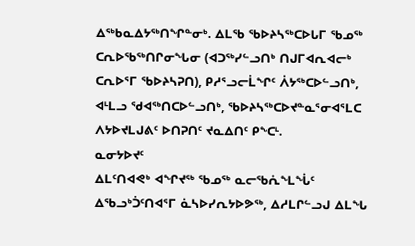ᐃᖅᑲᓇᐃᔭᖅᑎᖏᓐᓂᒃ. ᐃᒪᖃ ᖃᐅᔨᓴᖅᑕᐅᒐᒥ ᖃᓄᖅ ᑕᕆᐅᖃᖅᑎᒋᓂᖓᓂ (ᐊᑐᖅᓯᓪᓗᑎᒃ ᑎᒍᒥᐊᕆᐊᓕᒃ ᑕᕆᐅᕐᒥ ᖃᐅᔨᓴᕈᑎ), ᑭᓱᕐᓗᓕᒫᖏᑦ ᐲᔭᖅᑕᐅᓪᓗᑎᒃ, ᐊᒻᒪᓗ ᖁᐊᖅᑎᑕᐅᓪᓗᑎᒃ, ᖃᐅᔨᓴᖅᑕᐅᔪᓐᓇᕐᓂᐊᕐᒪᑕ ᐱᔭᐅᔪᒪᒍᕕᑦ ᐅᑎᕈᑎᑦ ᔪᓇᐃᑎᑦ ᑭᖕᑕᒻ.
ᓇᓂᔭᐅᔪᑦ
ᐃᒪᑦᑎᐊᕙᒃ ᐊᖏᔪᖅ ᖃᓄᖅ ᓇᓕᖃᕇᖕᒪᖔᑦ ᐃᖃᓗᒃᑑᑦᑎᐊᕐᒥ ᓈᓴᐅᓯᕆᔭᐅᕗᖅ, ᐃᓱᒪᒋᓪᓗᒍ ᐃᒪᖓ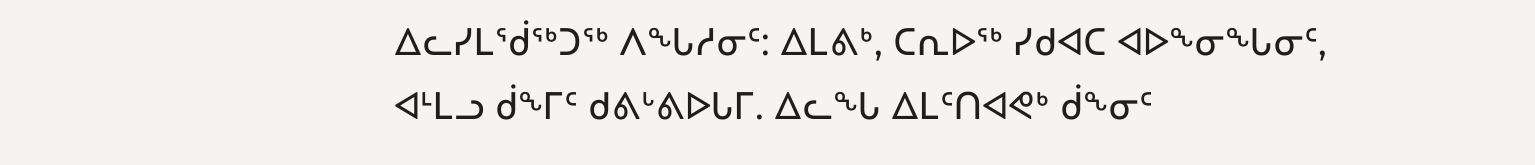ᐃᓚᓯᒪᖂᖅᑐᖅ ᐱᖓᓱᓂᑦ: ᐃᒪᕕᒃ, ᑕᕆᐅᖅ ᓯᑯᐊᑕ ᐊᐅᖕᓂᖓᓂᑦ, ᐊᒻᒪᓗ ᑰᖕᒥᑦ ᑯᕕᒡᕕᐅᒐᒥ. ᐃᓚᖓ ᐃᒪᑦᑎᐊᕙᒃ ᑰᖕᓂᑦ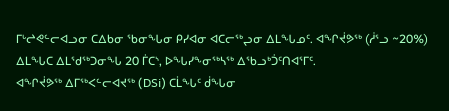ᒥᒡᖠᕙᓪᓕᐊᓗᓂ ᑕᐃᑲᓂ ᖃᓂᖓᓂ ᑭᓯᐊᓂ ᐊᑕᓕᖅᖢᓂ ᐃᒪᖓᓄᑦ. ᐊᖏᔫᕗᖅ (ᓲᕐᓗ ~20%) ᐃᒪᖓᑕ ᐃᒪᖁᖅᑐᓂᖓ 20 ᒦᑕᔅ, ᐅᖓᓯᖕᓂᖅᓴᖅ ᐃᖃᓗᒃᑑᑦᑎᐊᕐᒥᑦ.
ᐊᖏᔫᕗᖅ ᐃᒥᖅᐸᓪᓕᐊᔪᖅ (DSi) ᑕᒫᖓᑦ ᑰᖓᓂ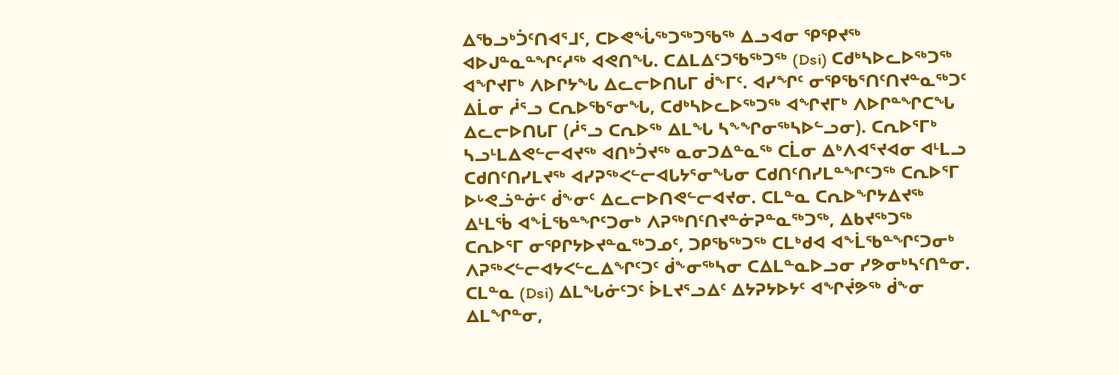ᐃᖃᓗᒃᑑᑦᑎᐊᕐᒧᑦ, ᑕᐅᕙᖔᖅᑐᖅᑐᖃᖅ ᐃᓗᐊᓂ ᕿᕿᔪᖅ ᐊᐅᒍᓐᓇᓐᖏᑦᓱᖅ ᐊᕙᑎᖓ. ᑕᐃᒪᐃᑦᑐᖃᖅᑐᖅ (Dsi) ᑕᑯᒃᓴᐅᓚᐅᖅᑐᖅ ᐊᖏᔪᒥᒃ ᐱᐅᒋᔭᖓ ᐃᓚᓕᐅᑎᒐᒥ ᑰᖕᒥᑦ. ᐊᓯᖏᑦ ᓂᕿᖃᕐᑎᑦᑎᔪᓐᓇᖅᑐᑦ ᐃᒫᓂ ᓲᕐᓗ ᑕᕆᐅᖃᕐᓂᖓ, ᑕᑯᒃᓴᐅᓚᐅᖅᑐᖅ ᐊᖏᔪᒥᒃ ᐱᐅᒋᓐᖏᑕᖓ ᐃᓚᓕᐅᑎᒐᒥ (ᓲᕐᓗ ᑕᕆᐅᖅ ᐃᒪᖓ ᓴᖕᖏᓂᖅᓴᐅᓪᓗᓂ). ᑕᕆᐅᕐᒥᒃ ᓴᓗᒻᒪᐃᕙᓪᓕᐊᔪᖅ ᐊᑎᒃᑑᔪᖅ ᓇᓂᑐᐃᓐᓇᖅ ᑕᒫᓂ ᐃᒃᐱᐊᕐᔪᐊᓂ ᐊᒻᒪᓗ ᑕᑯᑎᑦᑎᓯᒪᔪᖅ ᐊᓯᕈᖅᐸᓪᓕᐊᒐᔭᕐᓂᖓᓂ ᑕᑯᑎᑦᑎᓯᒪᓐᖏᑦᑐᖅ ᑕᕆᐅᕐᒥ ᐅᒡᕙᓘᓐᓃᑦ ᑰᖕᓂᑦ ᐃᓚᓕᐅᑎᕙᓪᓕᐊᔪᓂ. ᑕᒪᓐᓇ ᑕᕆᐅᖏᔭᐃᔪᖅ ᐃᒻᒪᖄ ᐊᖕᒫᖃᓐᖏᑦᑐᓂᒃ ᐱᕈᖅᑎᑦᑎᔪᓐᓃᕈᓐᓇᖅᑐᖅ, ᐃᑲᔪᖅᑐᖅ ᑕᕆᐅᕐᒥ ᓂᕿᒋᔭᐅᔪᓐᓇᖅᑐᓄᑦ, ᑐᑭᖃᖅᑐᖅ ᑕᒪᒃᑯᐊ ᐊᖕᒫᖃᓐᖏᑦᑐᓂᒃ ᐱᕈᖅᐸᓪᓕᐊᔭᐸᓪᓚᐃᖏᑦᑐᑦ ᑰᖕᓂᖅᓴᓂ ᑕᐃᒪᓐᓇᐅᓗᓂ ᓯᕗᓂᒃᓴᑦᑎᓐᓂ.
ᑕᒪᓐᓇ (Dsi) ᐃᒪᖓᓃᑦᑐᑦ ᐆᒪᔪᕐᓗᐃᑦ ᐃᔭᕈᔭᐅᔭᑦ ᐊᖏᔫᕗᖅ ᑰᖕᓂ ᐃᒪᖏᓐᓂ,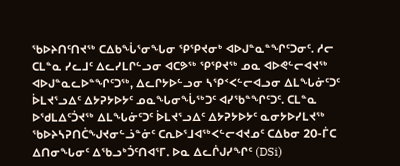ᖃᐅᔨᑎᑦᑎᔪᖅ ᑕᐃᑲᖔᕐᓂᖓᓂ ᕿᕿᔪᓂᒃ ᐊᐅᒍᓐᓇᓐᖏᑦᑐᓂᑦ. ᓱᓕ ᑕᒪᓐᓇ ᓯᓚᒧᑦ ᐃᓚᓯᒪᒋᓪᓗᓂ ᐊᑕᕗᖅ ᕿᕿᔪᖅ ᓄᓇ ᐊᐅᕙᓪᓕᐊᔪᖅ ᐊᐅᒍᓐᓇᓚᐅᓐᖏᑦᑐᖅ, ᐃᓚᒋᔭᐅᓪᓗᓂ ᓴᕿᑉᐸᓪᓕᐊᓗᓂ ᐃᒪᖓᓃᑦᑐᑦ ᐆᒪᔪᕐᓗᐃᑦ ᐃᔭᕈᔭᐅᔭᑦ ᓄᓇᖓᓂᖔᖅᑐᑦ ᐊᓯᖃᓐᖏᑦᑐᑦ. ᑕᒪᓐᓇ ᐅᖁᒪᐃᑦᑑᔪᖅ ᐃᒪᖓᓃᑦᑐᑦ ᐆᒪᔪᕐᓗᐃᑦ ᐃᔭᕈᔭᐅᔭᑦ ᓇᓂᔭᐅᓯᒪᔪᖅ ᖃᐅᔨᓴᕈᑎᑖᖑᔪᓂᓪᓘᓐᓃᑦ ᑕᕆᐅᕐᒧᐊᖅᐸᓪᓕᐊᔪᓄᑦ ᑕᐃᑲᓂ 20-ᒦᑕ ᐃᑎᓂᖓᓂᑦ ᐃᖃᓗᒃᑑᑦᑎᐊᕐᒥ. ᐅᓇ ᐃᓚᒌᒍᓯᖏᑦ (DSi)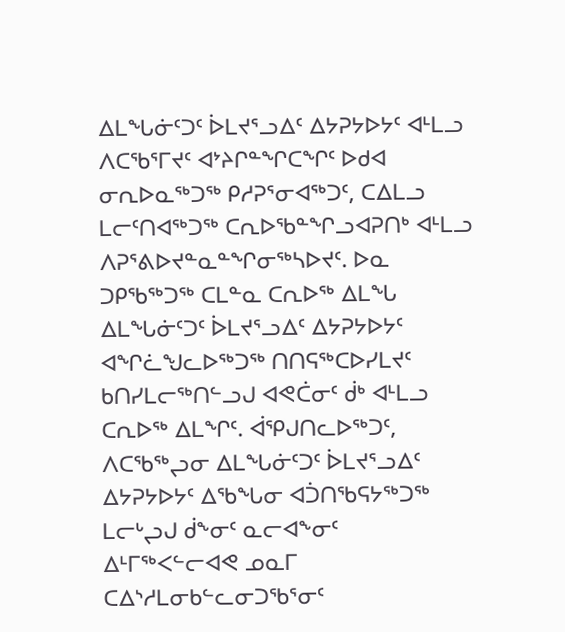ᐃᒪᖓᓃᑦᑐᑦ ᐆᒪᔪᕐᓗᐃᑦ ᐃᔭᕈᔭᐅᔭᑦ ᐊᒻᒪᓗ ᐱᑕᖃᕐᒥᔪᑦ ᐊᔾᔨᒋᓐᖏᑕᖏᑦ ᐅᑯᐊ ᓂᕆᐅᓇᖅᑐᖅ ᑭᓱᕈᕐᓂᐊᖅᑐᑦ, ᑕᐃᒪᓗ ᒪᓕᑦᑎᐊᖅᑐᖅ ᑕᕆᐅᖃᓐᖏᓗᐊᕈᑎᒃ ᐊᒻᒪᓗ ᐱᕈᕐᕕᐅᔪᓐᓇᓐᖏᓂᖅᓴᐅᔪᑦ. ᐅᓇ ᑐᑭᖃᖅᑐᖅ ᑕᒪᓐᓇ ᑕᕆᐅᖅ ᐃᒪᖓ ᐃᒪᖓᓃᑦᑐᑦ ᐆᒪᔪᕐᓗᐃᑦ ᐃᔭᕈᔭᐅᔭᑦ ᐊᖏᓛᖑᓚᐅᖅᑐᖅ ᑎᑎᕋᖅᑕᐅᓯᒪᔪᑦ ᑲᑎᓯᒪᓕᖅᑎᓪᓗᒍ ᐊᕙᑖᓂᑦ ᑰᒃ ᐊᒻᒪᓗ ᑕᕆᐅᖅ ᐃᒪᖏᑦ. ᐋᕿᒍᑎᓚᐅᖅᑐᑦ, ᐱᑕᖃᖅᖢᓂ ᐃᒪᖓᓃᑦᑐᑦ ᐆᒪᔪᕐᓗᐃᑦ ᐃᔭᕈᔭᐅᔭᑦ ᐃᖃᖓᓂ ᐊᑑᑎᖃᕋᔭᖅᑐᖅ ᒪᓕᒡᖢᒍ ᑰᖕᓂᑦ ᓇᓕᐊᖕᓂᑦ ᐃᒻᒥᖅᐸᓪᓕᐊᕙ ᓄᓇᒥ ᑕᐃᔅᓱᒪᓂᑲᓪᓚᓂᑐᖃᕐᓂᑦ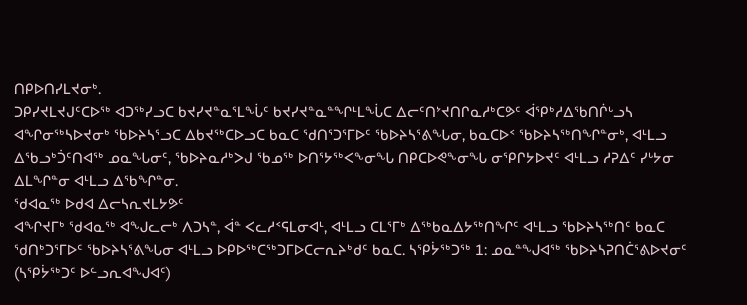ᑎᑭᐅᑎᓯᒪᔪᓂᒃ.
ᑐᑭᓯᔪᒪᔪᒍᑦᑕᐅᖅ ᐊᑐᖅᓯᓗᑕ ᑲᔪᓯᔪᓐᓇᕐᒪᖔᑦ ᑲᔪᓯᔪᓐᓇᓐᖏᒻᒪᖔᑕ ᐃᓕᑦᑎᔾᔪᑎᒋᓇᓱᒃᑕᕗᑦ ᐋᕿᒃᓱᐃᖃᑎᒌᒡᓗᓴ ᐊᖏᓂᖅᓴᐅᔪᓂᒃ ᖃᐅᔨᓴᕐᓗᑕ ᐃᑲᔪᖅᑕᐅᓗᑕ ᑲᓇᑕ ᖁᑎᕐᑐᕐᒥᐅᑦ ᖃᐅᔨᓴᕐᕕᖓᓂ, ᑲᓇᑕᐅᑉ ᖃᐅᔨᓴᖅᑎᖏᓐᓂᒃ, ᐊᒻᒪᓗ ᐃᖃᓗᒃᑑᑦᑎᐊᖅ ᓄᓇᖓᓂᑦ, ᖃᐅᔨᓇᓱᒃᐳᒍ ᖃᓄᖅ ᐅᑎᕐᔭᖅᐸᖕᓂᖓ ᑎᑭᑕᐅᕙᖕᓂᖓ ᓂᕿᒋᔭᐅᔪᑦ ᐊᒻᒪᓗ ᓱᕈᐃᑦ ᓯᒡᔭᓂ ᐃᒪᖏᓐᓂ ᐊᒻᒪᓗ ᐃᖃᖏᓐᓂ.
ᖁᐊᓇᖅ ᐅᑯᐊ ᐃᓕᓴᕆᔪᒪᔭᕗᑦ
ᐊᖏᔪᒥᒃ ᖁᐊᓇᖅ ᐊᖑᓚᓕᒃ ᐱᑐᓴᓐ, ᐋᓐ ᐸᓚᓱᑉᕋᒪᓂᐊᒻ, ᐊᒻᒪᓗ ᑕᒪᕐᒥᒃ ᐃᖅᑲᓇᐃᔭᖅᑎᖏᑦ ᐊᒻᒪᓗ ᖃᐅᔨᓴᖅᑎᑦ ᑲᓇᑕ ᖁᑎᒃᑐᕐᒥᐅᑦ ᖃᐅᔨᓴᕐᕕᖓᓂ ᐊᒻᒪᓗ ᐅᑭᐅᖅᑕᖅᑐᒥᐅᑕᓕᕆᔨᒃᑯᑦ ᑲᓇᑕ. ᓴᕿᔮᖅᑐᖅ 1: ᓄᓇᓐᖑᐊᖅ ᖃᐅᔨᓴᕈᑎᑖᕐᕕᐅᔪᓂᑦ (ᓴᕿᔮᖅᑐᑦ ᐅᓪᓗᕆᐊᖑᐊᑦ)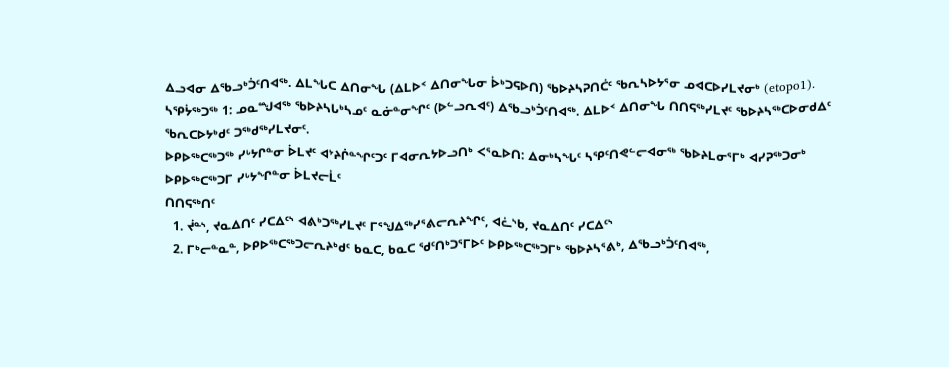ᐃᓗᐊᓂ ᐃᖃᓗᒃᑑᑦᑎᐊᖅ. ᐃᒪᖓᑕ ᐃᑎᓂᖓ (ᐃᒪᐅᑉ ᐃᑎᓂᖓᓂ ᐆᒃᑐᕋᐅᑎ) ᖃᐅᔨᓴᕈᑎᑖᑦ ᖃᕆᓴᐅᔭᕐᓂ ᓄᐊᑕᐅᓯᒪᔪᓂᒃ (etopo1).
ᓴᕿᔮᖅᑐᖅ 1: ᓄᓇᙳᐊᖅ ᖃᐅᔨᓴᒐᒃᓴᓄᑦ ᓇᓃᓐᓂᖏᑦ (ᐅᓪᓗᕆᐊᑦ) ᐃᖃᓗᒃᑑᑦᑎᐊᖅ. ᐃᒪᐅᑉ ᐃᑎᓂᖓ ᑎᑎᕋᖅᓯᒪᔪᑦ ᖃᐅᔨᓴᖅᑕᐅᓂᑯᐃᑦ ᖃᕆᑕᐅᔭᒃᑯᑦ ᑐᖅᑯᖅᓯᒪᔪᓂᑦ.
ᐅᑭᐅᖅᑕᖅᑐᖅ ᓯᒡᔭᒋᓐᓂ ᐆᒪᔪᑦ ᐊᔾᔨᒌᓐᖏᑦᑐᑦ ᒥᐊᓂᕆᔭᐅᓗᑎᒃ ᐸᕐᓇᐅᑎ: ᐃᓂᒃᓴᖓᑦ ᓴᕿᑦᑎᕙᓪᓕᐊᓂᖅ ᖃᐅᔨᒪᓂᕐᒥᒃ ᐊᓯᕈᖅᑐᓂᒃ ᐅᑭᐅᖅᑕᖅᑐᒥ ᓯᒡᔭᖏᓐᓂ ᐆᒪᔪᓕᒫᑦ
ᑎᑎᕋᖅᑎᑦ
  1. ᔫᓐᔅ, ᔪᓇᐃᑎᑦ ᓯᑕᐃᑦᔅ ᐊᕕᒃᑐᖅᓯᒪᔪᑦ ᒥᕐᖑᐃᖅᓯᕐᕕᓕᕆᔨᖏᑦ, ᐊᓛᔅᑲ, ᔪᓇᐃᑎᑦ ᓯᑕᐃᑦᔅ
  2. ᒥᒃᓕᓐᓇᓐ, ᐅᑭᐅᖅᑕᖅᑐᓕᕆᔨᒃᑯᑦ ᑲᓇᑕ, ᑲᓇᑕ ᖁᑦᑎᒃᑐᕐᒥᐅᑦ ᐅᑭᐅᖅᑕᖅᑐᒥᒃ ᖃᐅᔨᓴᕐᕕᒃ, ᐃᖃᓗᒃᑑᑦᑎᐊᖅ,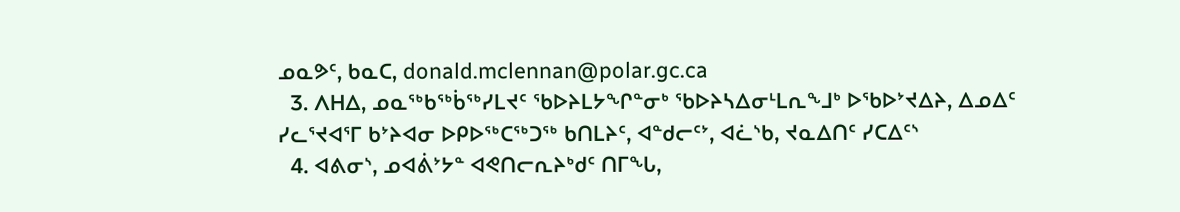ᓄᓇᕗᑦ, ᑲᓇᑕ, donald.mclennan@polar.gc.ca
  3. ᐱᕼᐃ, ᓄᓇᖅᑲᖅᑳᖅᓯᒪᔪᑦ ᖃᐅᔨᒪᔭᖏᓐᓂᒃ ᖃᐅᔨᓴᐃᓂᒻᒪᕆᖕᒧᒃ ᐅᖃᐅᔾᔪᐃᔨ, ᐃᓄᐃᑦ ᓯᓚᕐᔪᐊᕐᒥ ᑲᔾᔨᐊᓂ ᐅᑭᐅᖅᑕᖅᑐᖅ ᑲᑎᒪᔨᑦ, ᐊᓐᑯᓕᑦᔾ, ᐊᓛᔅᑲ, ᔪᓇᐃᑎᑦ ᓯᑕᐃᑦᔅ
  4. ᐊᕕᓂᔅ, ᓄᐊᕖᔾᔭᓐ ᐊᕙᑎᓕᕆᔨᒃᑯᑦ ᑎᒥᖓ,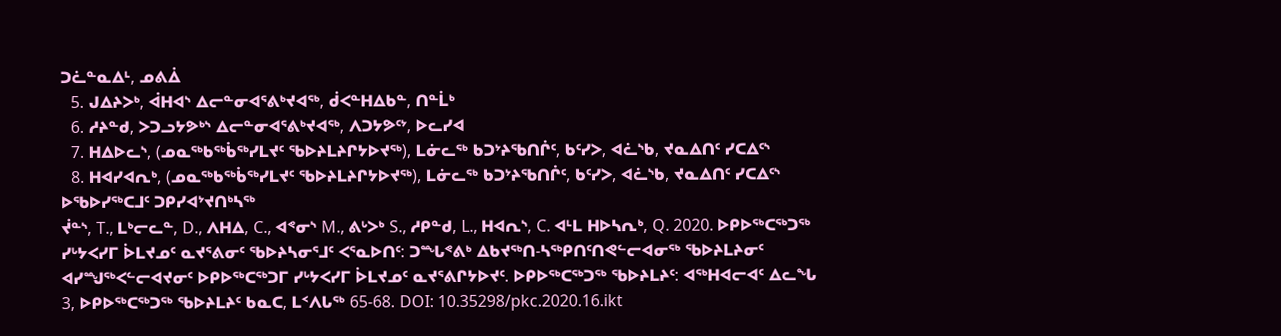ᑐᓛᓐᓇᐃᒻ, ᓄᕕᐄ
  5. ᒍᐃᔨᐳᒃ, ᐋᕼᐊᔅ ᐃᓕᓐᓂᐊᕐᕕᒃᔪᐊᖅ, ᑰᐸᓐᕼᐃᑲᓐ, ᑎᓐᒫᒃ
  6. ᓱᔨᓐᑯ, ᐳᑐᓗᔭᕗᒃᔅ ᐃᓕᓐᓂᐊᕐᕕᒃᔪᐊᖅ, ᐱᑐᔭᕗᑦᔾ, ᐅᓚᓯᐊ
  7. ᕼᐃᐅᓚᔅ, (ᓄᓇᖅᑲᖅᑳᖅᓯᒪᔪᑦ ᖃᐅᔨᒪᔨᒋᔭᐅᔪᖅ), ᒪᓃᓚᖅ ᑲᑐᔾᔨᖃᑎᒌᑦ, ᑲᑦᓯᐳ, ᐊᓛᔅᑲ, ᔪᓇᐃᑎᑦ ᓯᑕᐃᑦᔅ
  8. ᕼᐊᓯᐊᕆᒃ, (ᓄᓇᖅᑲᖅᑳᖅᓯᒪᔪᑦ ᖃᐅᔨᒪᔨᒋᔭᐅᔪᖅ), ᒪᓃᓚᖅ ᑲᑐᔾᔨᖃᑎᒌᑦ, ᑲᑦᓯᐳ, ᐊᓛᔅᑲ, ᔪᓇᐃᑎᑦ ᓯᑕᐃᑦᔅ
ᐅᖃᐅᓯᖅᑕᒧᑦ ᑐᑭᓯᐊᔾᔪᑎᒃᓴᖅ
ᔫᓐᔅ, T., ᒪᒃᓕᓚᓐ, D., ᐱᕼᐃ, C., ᐊᕝᓂᔅ M., ᕕᒡᐳᒃ S., ᓱᑭᓐᑯ, L., ᕼᐊᕆᔅ, C. ᐊᒻᒪ ᕼᐅᓴᕆᒃ, Q. 2020. ᐅᑭᐅᖅᑕᖅᑐᖅ ᓯᒡᔭᐸᓯᒥ ᐆᒪᔪᓄᑦ ᓇᔪᕐᕕᓂᑦ ᖃᐅᔨᓴᓂᕐᒧᑦ ᐸᕐᓇᐅᑎᑦ: ᑐᙵᕝᕕᒃ ᐃᑲᔪᖅᑎ-ᓴᖅᑭᑎᑦᑎᕙᓪᓕᐊᓂᖅ ᖃᐅᔨᒪᔨᓂᑦ ᐊᓯᙳᖅᐸᓪᓕᐊᔪᓂᑦ ᐅᑭᐅᖅᑕᖅᑐᒥ ᓯᒡᔭᐸᓯᒥ ᐆᒪᔪᓄᑦ ᓇᔪᕐᕕᒋᔭᐅᔪᑦ. ᐅᑭᐅᖅᑕᖅᑐᖅ ᖃᐅᔨᒪᔨᑦ: ᐊᖅᕼᐊᓕᐊᑦ ᐃᓚᖓ 3, ᐅᑭᐅᖅᑕᖅᑐᖅ ᖃᐅᔨᒪᔨᑦ ᑲᓇᑕ, ᒪᑉᐱᒐᖅ 65-68. DOI: 10.35298/pkc.2020.16.ikt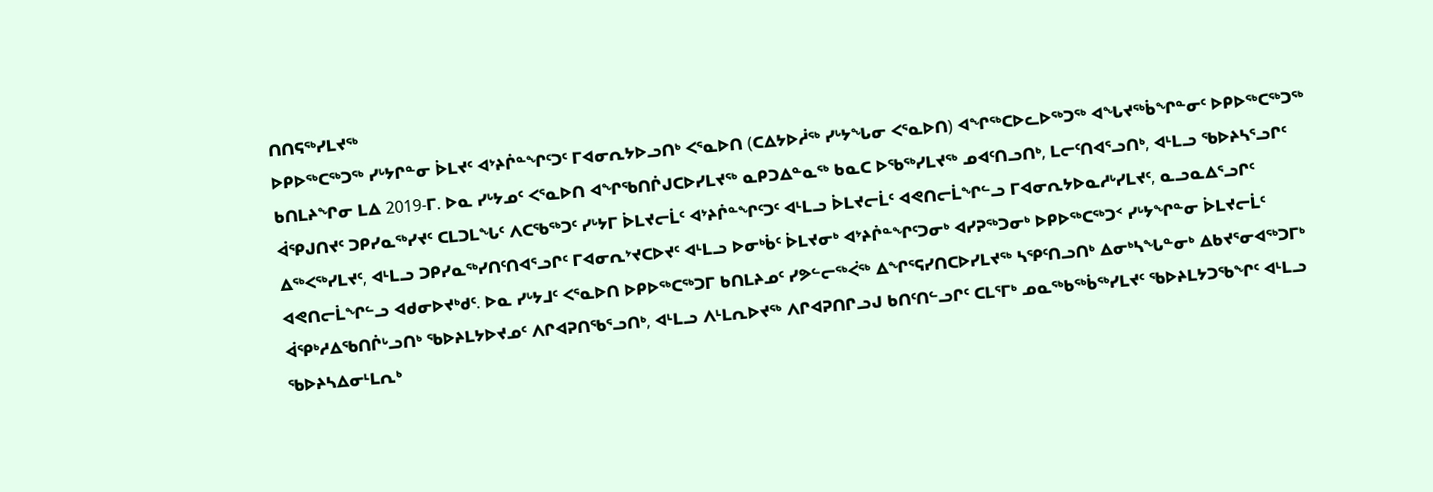ᑎᑎᕋᖅᓯᒪᔪᖅ
ᐅᑭᐅᖅᑕᖅᑐᖅ ᓯᒡᔭᒋᓐᓂ ᐆᒪᔪᑦ ᐊᔾᔨᒌᓐᖏᑦᑐᑦ ᒥᐊᓂᕆᔭᐅᓗᑎᒃ ᐸᕐᓇᐅᑎ (ᑕᐃᔭᐅᓲᖅ ᓯᒡᔭᖓᓂ ᐸᕐᓇᐅᑎ) ᐊᖏᖅᑕᐅᓚᐅᖅᑐᖅ ᐊᖓᔪᖅᑳᖏᓐᓂᑦ ᐅᑭᐅᖅᑕᖅᑐᖅ ᑲᑎᒪᔨᖏᓂ ᒪᐃ 2019-ᒥ. ᐅᓇ ᓯᒡᔭᓄᑦ ᐸᕐᓇᐅᑎ ᐊᖏᖃᑎᒌᒍᑕᐅᓯᒪᔪᖅ ᓇᑭᑐᐃᓐᓇᖅ ᑲᓇᑕ ᐅᖃᖅᓯᒪᔪᖅ ᓄᐊᑦᑎᓗᑎᒃ, ᒪᓕᑦᑎᐊᕐᓗᑎᒃ, ᐊᒻᒪᓗ ᖃᐅᔨᓴᕐᓗᒋᑦ ᐋᕿᒍᑎᔪᑦ ᑐᑭᓯᓇᖅᓯᔪᑦ ᑕᒪᑐᒪᖓᑦ ᐱᑕᖃᖅᑐᑦ ᓯᒡᔭᒥ ᐆᒪᔪᓕᒫᑦ ᐊᔾᔨᒌᓐᖏᑦᑐᑦ ᐊᒻᒪᓗ ᐆᒪᔪᓕᒫᑦ ᐊᕙᑎᓕᒫᖏᓪᓗ ᒥᐊᓂᕆᔭᐅᓇᓱᒡᓯᒪᔪᑦ, ᓇᓗᓇᐃᕐᓗᒋᑦ ᐃᖅᐸᖅᓯᒪᔪᑦ, ᐊᒻᒪᓗ ᑐᑭᓯᓇᖅᓯᑎᑦᑎᐊᕐᓗᒋᑦ ᒥᐊᓂᕆᔾᔪᑕᐅᔪᑦ ᐊᒻᒪᓗ ᐅᓂᒃᑳᑦ ᐆᒪᔪᓂᒃ ᐊᔾᔨᒌᓐᖏᑦᑐᓂᒃ ᐊᓯᕈᖅᑐᓂᒃ ᐅᑭᐅᖅᑕᖅᑐᑉ ᓯᒡᔭᖏᓐᓂ ᐆᒪᔪᓕᒫᑦ ᐊᕙᑎᓕᒫᖏᓪᓗ ᐊᑯᓂᐅᔪᒃᑯᑦ. ᐅᓇ ᓯᒡᔭᒧᑦ ᐸᕐᓇᐅᑎ ᐅᑭᐅᖅᑕᖅᑐᒥ ᑲᑎᒪᔨᓄᑦ ᓯᕗᓪᓕᖅᐹᖅ ᐃᖏᕐᕋᓯᑎᑕᐅᓯᒪᔪᖅ ᓴᕿᑦᑎᓗᑎᒃ ᐃᓂᒃᓴᖓᓐᓂᒃ ᐃᑲᔪᕐᓂᐊᖅᑐᒥᒃ ᐋᕿᒃᓱᐃᖃᑎᒌᒡᓗᑎᒃ ᖃᐅᔨᒪᔭᐅᔪᓄᑦ ᐱᒋᐊᕈᑎᖃᕐᓗᑎᒃ, ᐊᒻᒪᓗ ᐱᒻᒪᕆᐅᔪᖅ ᐱᒋᐊᕈᑎᒋᓗᒍ ᑲᑎᑦᑎᓪᓗᒋᑦ ᑕᒪᕐᒥᒃ ᓄᓇᖅᑲᖅᑳᖅᓯᒪᔪᑦ ᖃᐅᔨᒪᔭᑐᖃᖏᑦ ᐊᒻᒪᓗ ᖃᐅᔨᓴᐃᓂᒻᒪᕆᒃ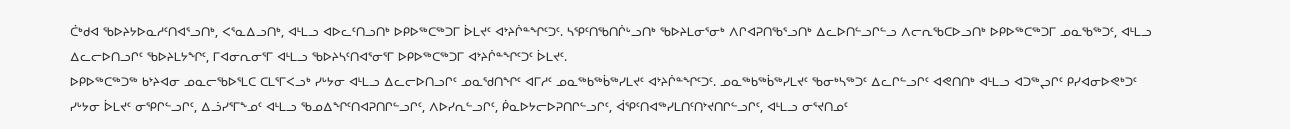ᑖᒃᑯᐊ ᖃᐅᔨᔭᐅᓇᓱᑦᑎᐊᕐᓗᑎᒃ, ᐸᕐᓇᐃᓗᑎᒃ, ᐊᒻᒪᓗ ᐊᐅᓚᑦᑎᓗᑎᒃ ᐅᑭᐅᖅᑕᖅᑐᒥ ᐆᒪᔪᑦ ᐊᔾᔨᒌᓐᖏᑦᑐᑦ. ᓴᕿᑦᑎᖃᑎᒌᒡᓗᑎᒃ ᖃᐅᔨᒪᓂᕐᓂᒃ ᐱᒋᐊᕈᑎᖃᕐᓗᑎᒃ ᐃᓚᐅᑎᓪᓗᒋᓪᓗ ᐱᓕᕆᖃᑕᐅᓗᑎᒃ ᐅᑭᐅᖅᑕᖅᑐᒥ ᓄᓇᖃᖅᑐᑦ, ᐊᒻᒪᓗ ᐃᓚᓕᐅᑎᓗᒋᑦ ᖃᐅᔨᒪᔭᖏᑦ, ᒥᐊᓂᕆᓂᕐᒥ ᐊᒻᒪᓗ ᖃᐅᔨᓴᑦᑎᐊᕐᓂᕐᒥ ᐅᑭᐅᖅᑕᖅᑐᒥ ᐊᔾᔨᒌᓐᖏᑦᑐᑦ ᐆᒪᔪᑦ.
ᐅᑭᐅᖅᑕᖅᑐᖅ ᑲᔾᔨᐊᓂ ᓄᓇᓕᖃᐅᕐᒪᑕ ᑕᒪᕐᒥᐸᓗᒃ ᓯᒡᔭᓂ ᐊᒻᒪᓗ ᐃᓚᓕᐅᑎᓗᒋᑦ ᓄᓇᖁᑎᖏᑦ ᐊᒥᓱᑦ ᓄᓇᖅᑲᖅᑳᖅᓯᒪᔪᑦ ᐊᔾᔨᒌᓐᖏᑦᑐᑦ. ᓄᓇᖅᑲᖅᑳᖅᓯᒪᔪᑦ ᖃᓂᒃᓴᖅᑐᑦ ᐃᓚᒋᓪᓗᒋᑦ ᐊᕙᑎᑎᒃ ᐊᒻᒪᓗ ᐊᑐᖅᖢᒋᑦ ᑭᓯᐊᓂᐅᕙᒃᑐᑦ ᓯᒡᔭᓂ ᐆᒪᔪᑦ ᓂᕿᒋᓪᓗᒋᑦ, ᐃᓘᓯᕐᒥᖕᓄᑦ ᐊᒻᒪᓗ ᖃᓄᐃᖏᑦᑎᐊᕈᑎᒋᓪᓗᒋᑦ, ᐱᐅᓯᕆᓪᓗᒋᑦ, ᑮᓇᐅᔭᓕᐅᕈᑎᒋᓪᓗᒋᑦ, ᐋᕿᑦᑎᐊᖅᓯᒪᑎᑦᑎᔾᔪᑎᒋᓪᓗᒋᑦ, ᐊᒻᒪᓗ ᓂᕐᔪᑎᓄᑦ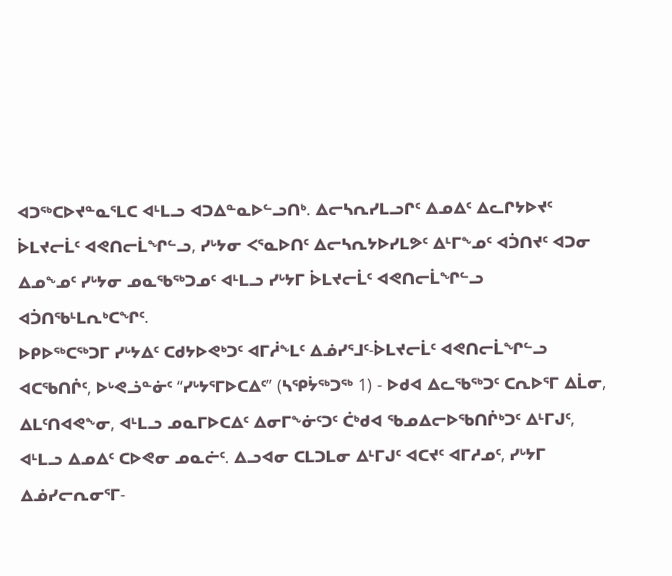ᐊᑐᖅᑕᐅᔪᓐᓇᕐᒪᑕ ᐊᒻᒪᓗ ᐊᑐᐃᓐᓇᐅᓪᓗᑎᒃ. ᐃᓕᓴᕆᓯᒪᓗᒋᑦ ᐃᓄᐃᑦ ᐃᓚᒋᔭᐅᔪᑦ ᐆᒪᔪᓕᒫᑦ ᐊᕙᑎᓕᒫᖏᓪᓗ, ᓯᒡᔭᓂ ᐸᕐᓇᐅᑎᑦ ᐃᓕᓴᕆᔭᐅᓯᒪᕗᑦ ᐃᒻᒥᖕᓄᑦ ᐊᑑᑎᔪᑦ ᐊᑐᓂ ᐃᓄᖕᓄᑦ ᓯᒡᔭᓂ ᓄᓇᖃᖅᑐᓄᑦ ᐊᒻᒪᓗ ᓯᒡᔭᒥ ᐆᒪᔪᓕᒫᑦ ᐊᕙᑎᓕᒫᖏᓪᓗ ᐊᑑᑎᖃᒻᒪᕆᒃᑕᖏᑦ.
ᐅᑭᐅᖅᑕᖅᑐᒥ ᓯᒡᔭᐃᑦ ᑕᑯᔭᐅᕙᒃᑐᑦ ᐊᒥᓲᖕᒪᑦ ᐃᓅᓯᕐᒧᑦ-ᐆᒪᔪᓕᒫᑦ ᐊᕙᑎᓕᒫᖏᓪᓗ ᐊᑕᖃᑎᒌᑦ, ᐅᒡᕙᓘᓐᓃᑦ “ᓯᒡᔭᕐᒥᐅᑕᐃᑦ” (ᓴᕿᔮᖅᑐᖅ 1) - ᐅᑯᐊ ᐃᓚᖃᖅᑐᑦ ᑕᕆᐅᕐᒥ ᐃᒫᓂ, ᐃᒪᑦᑎᐊᕙᖕᓂ, ᐊᒻᒪᓗ ᓄᓇᒥᐅᑕᐃᑦ ᐃᓂᒥᖕᓃᑦᑐᑦ ᑖᒃᑯᐊ ᖃᓄᐃᓕᐅᖃᑎᒌᒃᑐᑦ ᐃᒻᒥᒍᑦ, ᐊᒻᒪᓗ ᐃᓄᐃᑦ ᑕᐅᕙᓂ ᓄᓇᓖᑦ. ᐃᓗᐊᓂ ᑕᒪᑐᒪᓂ ᐃᒻᒥᒍᑦ ᐊᑕᔪᑦ ᐊᒥᓱᓄᑦ, ᓯᒡᔭᒥ ᐃᓅᓯᓕᕆᓂᕐᒥ-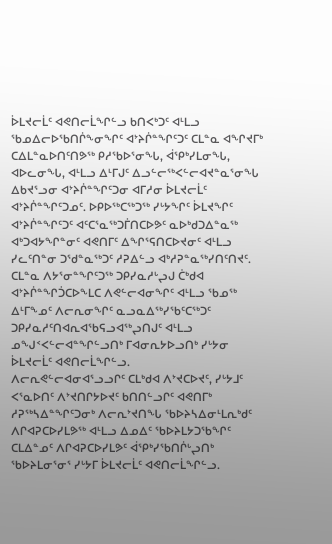ᐆᒪᔪᓕᒫᑦ ᐊᕙᑎᓕᒫᖏᓪᓗ ᑲᑎᐸᒃᑐᑦ ᐊᒻᒪᓗ ᖃᓄᐃᓕᐅᖃᑎᒌᖕᓂᖏᑦ ᐊᔾᔨᒌᓐᖏᑦᑐᑦ ᑕᒪᓐᓇ ᐊᖏᔪᒥᒃ ᑕᐃᒪᓐᓇᐅᑎᑦᑎᕗᖅ ᑭᓱᖃᐅᕐᓂᖓ, ᐋᕿᒃᓯᒪᓂᖓ, ᐊᐅᓚᓂᖓ, ᐊᒻᒪᓗ ᐃᒻᒥᒍᑦ ᐃᓗᓪᓕᖅᐸᓪᓕᐊᔪᓐᓇᕐᓂᖓ ᐃᑲᔪᕐᓗᓂ ᐊᔾᔨᒌᓐᖏᑦᑐᓂ ᐊᒥᓱᓂ ᐆᒪᔪᓕᒫᑦ ᐊᔾᔨᒌᓐᖏᑦᑐᓄᑦ. ᐅᑭᐅᖅᑕᖅᑐᖅ ᓯᒡᔭᖏᑦ ᐆᒪᔪᖏᑦ ᐊᔾᔨᒌᓐᖏᑦᑐᑦ ᐊᑦᑕᕐᓇᖅᑐᒦᑎᑕᐅᕗᑦ ᓇᐅᒃᑯᑐᐃᓐᓇᖅ ᐊᒃᑐᐊᔭᖏᓐᓂᑦ ᐊᕙᑎᒥᑦ ᐃᖏᕐᕋᑎᑕᐅᔪᓂᑦ ᐊᒻᒪᓗ ᓯᓚᑦᑎᓐᓂ ᑐᖁᓐᓇᖅᑐᑦ ᓱᕈᐃᓪᓗ ᐊᒃᓱᕈᓐᓇᖅᓯᑎᑦᑎᔪᑦ. ᑕᒪᓐᓇ ᐱᔭᕐᓂᓐᖏᑦᑐᖅ ᑐᑭᓯᓇᓱᒡᖢᒍ ᑖᒃᑯᐊ ᐊᔾᔨᒌᓐᖏᑑᑕᐅᖕᒪᑕ ᐱᕙᓪᓕᐊᓂᖏᑦ ᐊᒻᒪᓗ ᖃᓄᖅ ᐃᒻᒥᖕᓄᑦ ᐱᓕᕆᓂᖏᑦ ᓇᓗᓇᐃᖅᓯᖃᑦᑕᖅᑐᑦ ᑐᑭᓯᓇᓱᑦᑎᐊᕆᐊᖃᕋᓗᐊᖅᖢᑎᒍᑦ ᐊᒻᒪᓗ ᓄᖑᑉᐸᓪᓕᐊᓐᖏᓪᓗᑎᒃ ᒥᐊᓂᕆᔭᐅᓗᑎᒃ ᓯᒡᔭᓂ ᐆᒪᔪᓕᒫᑦ ᐊᕙᑎᓕᒫᖏᓪᓗ.
ᐱᓕᕆᕙᓪᓕᐊᓂᐊᕐᓗᓗᒋᑦ ᑕᒪᒃᑯᐊ ᐱᔾᔪᑕᐅᔪᑦ, ᓯᒡᔭᒧᑦ ᐸᕐᓇᐅᑎᑦ ᐱᔾᔪᑎᒋᔭᐅᔪᑦ ᑲᑎᑎᓪᓗᒋᑦ ᐊᕙᑎᒥᒃ ᓱᕈᖅᓴᐃᓐᖏᑦᑐᓂᒃ ᐱᓕᕆᔾᔪᑎᖓ ᖃᐅᔨᓴᐃᓂᒻᒪᕆᒃᑯᑦ ᐱᒋᐊᕈᑕᐅᓯᒪᕗᖅ ᐊᒻᒪᓗ ᐃᓄᐃᑦ ᖃᐅᔨᒪᔭᑐᖃᖏᑦ ᑕᒪᐃᓐᓄᑦ ᐱᒋᐊᕈᑕᐅᓯᒪᕗᑦ ᐋᕿᒃᓯᖃᑎᒌᒡᖢᑎᒃ ᖃᐅᔨᒪᓂᕐᓂᕐ ᓯᒡᔭᒥ ᐆᒪᔪᓕᒫᑦ ᐊᕙᑎᓕᒫᖏᓪᓗ.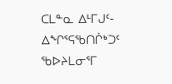ᑕᒪᓐᓇ ᐃᒻᒥᒍᑦ-ᐃᖏᕐᕋᖃᑎᒌᒃᑐᑦ ᖃᐅᔨᒪᓂᕐᒥ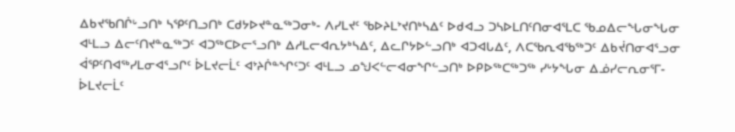ᐃᑲᔪᖃᑎᒌᒡᓗᑎᒃ ᓴᕿᑦᑎᓗᑎᒃ ᑕᑯᔭᐅᔪᓐᓇᖅᑐᓂᒃ- ᐱᓯᒪᔪᑦ ᖃᐅᔨᒪᔾᔪᑎᒃᓴᐃᑦ ᐅᑯᐊᓗ ᑐᓴᐅᒪᑎᑦᑎᓂᐊᕐᒪᑕ ᖃᓄᐃᓕᖓᓂᖓᓂ ᐊᒻᒪᓗ ᐃᓕᑦᑎᔪᓐᓇᖅᑐᑦ ᐊᑐᖅᑕᐅᓕᕐᓗᑎᒃ ᐃᓱᒪᓕᐊᕆᔭᒃᓴᐃᑦ, ᐃᓚᒋᔭᐅᓪᓗᑎᒃ ᐊᑐᐊᒐᐃᑦ, ᐱᑕᖃᕆᐊᖃᖅᑐᑦ ᐃᑲᔫᑎᓂᐊᕐᓗᓂ ᐋᕿᑦᑎᐊᖅᓯᒪᓂᐊᕐᓗᒋᑦ ᐆᒪᔪᓕᒫᑦ ᐊᔾᔨᒌᓐᖏᑦᑐᑦ ᐊᒻᒪᓗ ᓄᖑᐸᓪᓕᐊᓂᖏᓪᓗᑎᒃ ᐅᑭᐅᖅᑕᖅᑐᖅ ᓯᒡᔭᖓᓂ ᐃᓅᓯᓕᕆᓂᕐᒥ-ᐆᒪᔪᓕᒫᑦ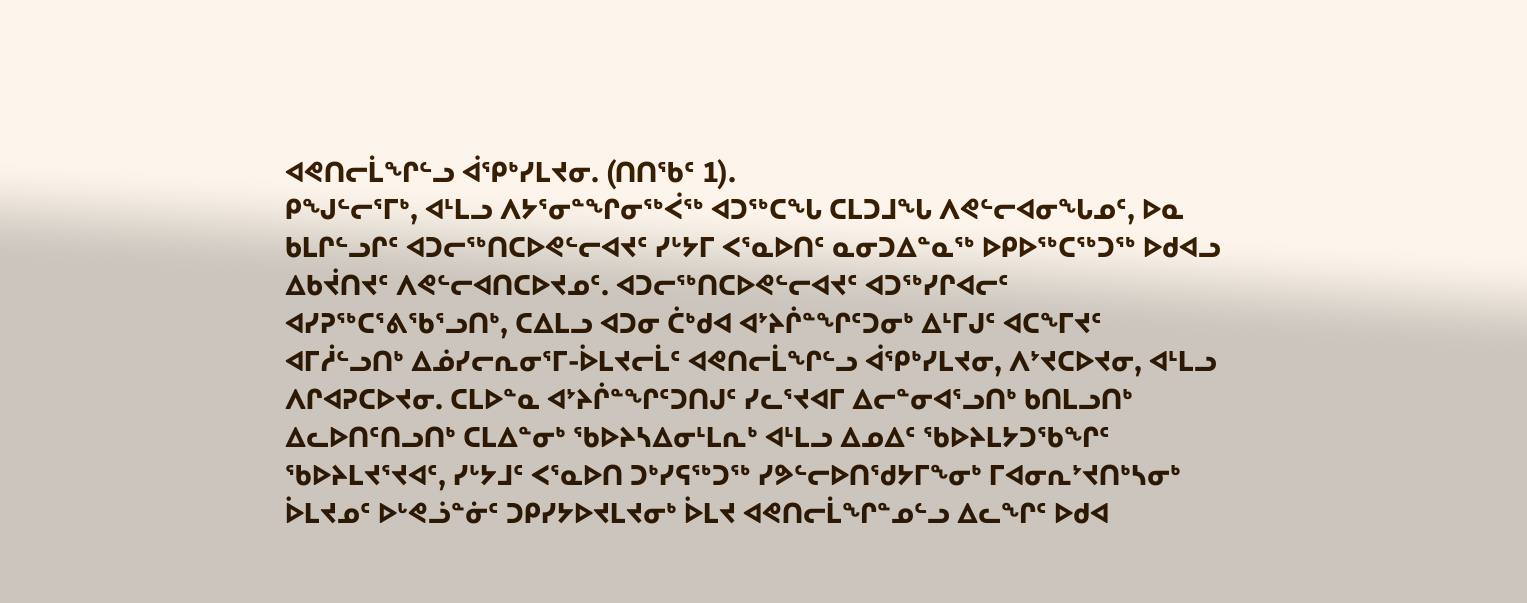ᐊᕙᑎᓕᒫᖏᓪᓗ ᐋᕿᒃᓯᒪᔪᓂ. (ᑎᑎᖃᑦ 1).
ᑭᖑᓪᓕᕐᒥᒃ, ᐊᒻᒪᓗ ᐱᔭᕐᓂᓐᖏᓂᖅᐹᖅ ᐊᑐᖅᑕᖓ ᑕᒪᑐᒧᖓ ᐱᕙᓪᓕᐊᓂᖓᓄᑦ, ᐅᓇ ᑲᒪᒋᓪᓗᒋᑦ ᐊᑐᓕᖅᑎᑕᐅᕙᓪᓕᐊᔪᑦ ᓯᒡᔭᒥ ᐸᕐᓇᐅᑎᑦ ᓇᓂᑐᐃᓐᓇᖅ ᐅᑭᐅᖅᑕᖅᑐᖅ ᐅᑯᐊᓗ ᐃᑲᔫᑎᔪᑦ ᐱᕙᓪᓕᐊᑎᑕᐅᔪᓄᑦ. ᐊᑐᓕᖅᑎᑕᐅᕙᓪᓕᐊᔪᑦ ᐊᑐᖅᓯᒋᐊᓕᑦ ᐊᓯᕈᖅᑕᕐᕕᖃᕐᓗᑎᒃ, ᑕᐃᒪᓗ ᐊᑐᓂ ᑖᒃᑯᐊ ᐊᔾᔨᒌᓐᖏᑦᑐᓂᒃ ᐃᒻᒥᒍᑦ ᐊᑕᖕᒥᔪᑦ ᐊᒥᓲᓪᓗᑎᒃ ᐃᓅᓯᓕᕆᓂᕐᒥ-ᐆᒪᔪᓕᒫᑦ ᐊᕙᑎᓕᒫᖏᓪᓗ ᐋᕿᒃᓯᒪᔪᓂ, ᐱᔾᔪᑕᐅᔪᓂ, ᐊᒻᒪᓗ ᐱᒋᐊᕈᑕᐅᔪᓂ. ᑕᒪᐅᓐᓇ ᐊᔾᔨᒌᓐᖏᑦᑐᑎᒍᑦ ᓯᓚᕐᔪᐊᒥ ᐃᓕᓐᓂᐊᕐᓗᑎᒃ ᑲᑎᒪᓗᑎᒃ ᐃᓚᐅᑎᑦᑎᓗᑎᒃ ᑕᒪᐃᓐᓂᒃ ᖃᐅᔨᓴᐃᓂᒻᒪᕆᒃ ᐊᒻᒪᓗ ᐃᓄᐃᑦ ᖃᐅᔨᒪᔭᑐᖃᖏᑦ ᖃᐅᔨᒪᔪᕐᔪᐊᑦ, ᓯᒡᔭᒧᑦ ᐸᕐᓇᐅᑎ ᑐᒃᓯᕋᖅᑐᖅ ᓯᕗᓪᓕᐅᑎᖁᔭᒥᖕᓂᒃ ᒥᐊᓂᕆᔾᔪᑎᒃᓴᓂᒃ ᐆᒪᔪᓄᑦ ᐅᒡᕙᓘᓐᓃᑦ ᑐᑭᓯᔭᐅᔪᒪᔪᓂᒃ ᐆᒪᔪ ᐊᕙᑎᓕᒫᖏᓐᓄᓪᓗ ᐃᓚᖏᑦ ᐅᑯᐊ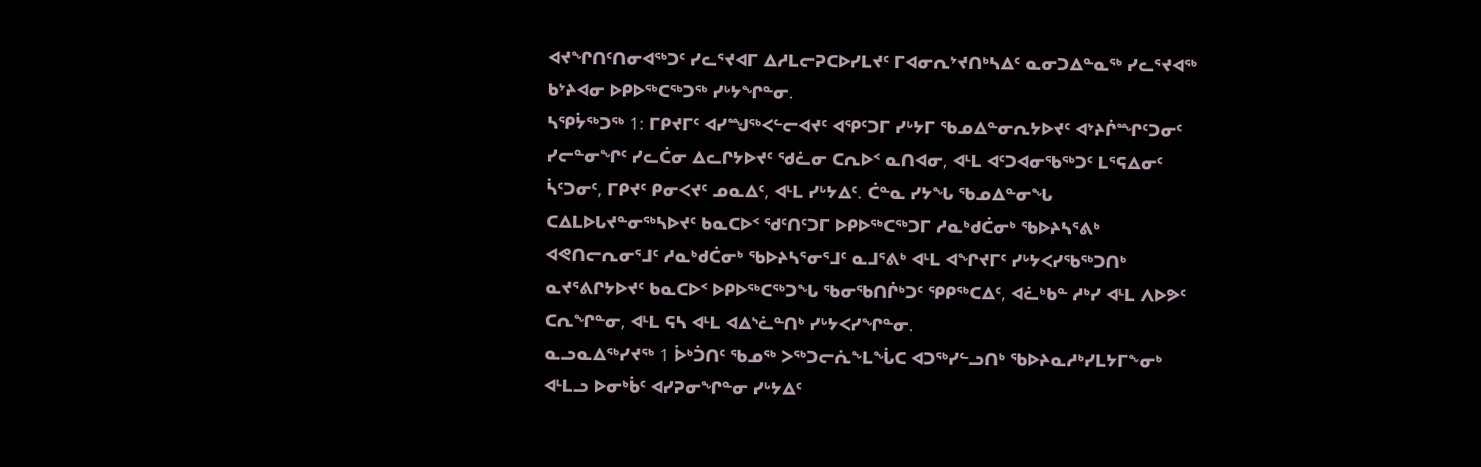ᐊᔪᖏᑎᑦᑎᓂᐊᖅᑐᑦ ᓯᓚᕐᔪᐊᒥ ᐃᓱᒪᓕᕈᑕᐅᓯᒪᔪᑦ ᒥᐊᓂᕆᔾᔪᑎᒃᓴᐃᑦ ᓇᓂᑐᐃᓐᓇᖅ ᓯᓚᕐᔪᐊᖅ ᑲᔾᔨᐊᓂ ᐅᑭᐅᖅᑕᖅᑐᖅ ᓯᒡᔭᖏᓐᓂ.
ᓴᕿᔮᖅᑐᖅ 1: ᒥᑭᔪᒥᑦ ᐊᓯᙳᖅᐸᓪᓕᐊᔪᑦ ᐊᕿᑦᑐᒥ ᓯᒡᔭᒥ ᖃᓄᐃᓐᓂᕆᔭᐅᔪᑦ ᐊᔾᔨᒌᙱᑦᑐᓂᑦ ᓯᓕᓐᓂᖏᑦ ᓯᓚᑖᓂ ᐃᓚᒋᔭᐅᔪᑦ ᖁᓛᓂ ᑕᕆᐅᑉ ᓇᑎᐊᓂ, ᐊᒻᒪ ᐊᑦᑐᐊᓂᖃᖅᑐᑦ ᒪᕐᕋᐃᓂᑦ ᓵᑦᑐᓂᑦ, ᒥᑭᔪᑦ ᑭᓂᐸᔪᑦ ᓄᓇᐃᑦ, ᐊᒻᒪ ᓯᒡᔭᐃᑦ. ᑖᓐᓇ ᓯᔭᖓ ᖃᓄᐃᓐᓂᖓ ᑕᐃᒪᐅᒐᔪᓐᓂᖅᓴᐅᔪᑦ ᑲᓇᑕᐅᑉ ᖁᑦᑎᑦᑐᒥ ᐅᑭᐅᖅᑕᖅᑐᒥ ᓱᓇᒃᑯᑖᓂᒃ ᖃᐅᔨᓴᕐᕕᒃ ᐊᕙᑎᓕᕆᓂᕐᒧᑦ ᓱᓇᒃᑯᑖᓂᒃ ᖃᐅᔨᓴᕐᓂᕐᒧᑦ ᓇᒧᕐᕕᒃ ᐊᒻᒪ ᐊᖏᔪᒥᑦ ᓯᒡᔭᐸᓯᖃᖅᑐᑎᒃ ᓇᔪᕐᕕᒋᔭᐅᔪᑦ ᑲᓇᑕᐅᑉ ᐅᑭᐅᖅᑕᖅᑐᖓ ᖃᓂᖃᑎᒌᒃᑐᑦ ᕿᑭᖅᑕᐃᑦ, ᐊᓛᒃᑲᓐ ᓱᒃᓯ ᐊᒻᒪ ᐱᐅᕗᑦ ᑕᕆᖏᓐᓂ, ᐊᒻᒪ ᕋᓴ ᐊᒻᒪ ᐊᐃᔅᓛᓐᑎᒃ ᓯᒡᔭᐸᓯᖏᓐᓂ.
ᓇᓗᓇᐃᖅᓯᔪᖅ 1 ᐆᒃᑑᑎᑦ ᖃᓄᖅ ᐳᖅᑐᓕᕇᖕᒪᖔᑕ ᐊᑐᖅᓯᓪᓗᑎᒃ ᖃᐅᔨᓇᓱᒃᓯᒪᔭᒥᖕᓂᒃ ᐊᒻᒪᓗ ᐅᓂᒃᑳᑦ ᐊᓯᕈᓂᖏᓐᓂ ᓯᒡᔭᐃᑦ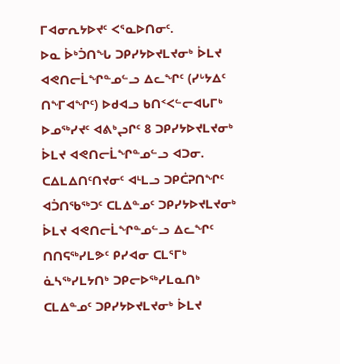ᒥᐊᓂᕆᔭᐅᔪᑦ ᐸᕐᓇᐅᑎᓂᑦ.
ᐅᓇ ᐆᒃᑑᑎᖓ ᑐᑭᓯᔭᐅᔪᒪᔪᓂᒃ ᐆᒪᔪ ᐊᕙᑎᓕᒫᖏᓐᓄᓪᓗ ᐃᓚᖏᑦ (ᓯᒡᔭᐃᑦ ᑎᖕᒥᐊᖏᑦ) ᐅᑯᐊᓗ ᑲᑎᑉᐸᓪᓕᐊᒐᒥᒃ ᐅᓄᖅᓯᔪᑦ ᐊᕕᒃᖢᒋᑦ 8 ᑐᑭᓯᔭᐅᔪᒪᔪᓂᒃ ᐆᒪᔪ ᐊᕙᑎᓕᒫᖏᓐᓄᓪᓗ ᐊᑐᓂ. ᑕᐃᒪᐃᑎᑦᑎᔪᓂᑦ ᐊᒻᒪᓗ ᑐᑭᑖᕈᑎᖏᑦ ᐊᑑᑎᖃᖅᑐᑦ ᑕᒪᐃᓐᓄᑦ ᑐᑭᓯᔭᐅᔪᒪᔪᓂᒃ ᐆᒪᔪ ᐊᕙᑎᓕᒫᖏᓐᓄᓪᓗ ᐃᓚᖏᑦ ᑎᑎᕋᖅᓯᒪᕗᑦ ᑭᓯᐊᓂ ᑕᒪᕐᒥᒃ ᓈᓴᖅᓯᒪᔭᑎᒃ ᑐᑭᓕᐅᖅᓯᒪᓇᑎᒃ ᑕᒪᐃᓐᓄᑦ ᑐᑭᓯᔭᐅᔪᒪᔪᓂᒃ ᐆᒪᔪ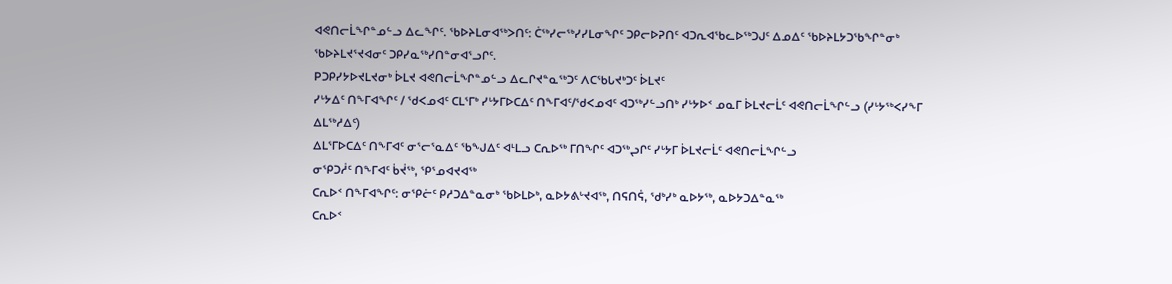ᐊᕙᑎᓕᒫᖏᓐᓄᓪᓗ ᐃᓚᖏᑦ. ᖃᐅᔨᒪᓂᐊᖅᐳᑎᑦ: ᑖᖅᓯᓕᖅᓯᓯᒪᓂᖏᑦ ᑐᑭᓕᐅᕈᑎᑦ ᐊᑐᕆᐊᖃᓚᐅᖅᑐᒍᑦ ᐃᓄᐃᑦ ᖃᐅᔨᒪᔭᑐᖃᖏᓐᓂᒃ ᖃᐅᔨᒪᔪᕐᔪᐊᓂᑦ ᑐᑭᓯᓇᖅᓯᑎᓐᓂᐊᕐᓗᒋᑦ.
Pᑐᑭᓯᔭᐅᔪᒪᔪᓂᒃ ᐆᒪᔪ ᐊᕙᑎᓕᒫᖏᓐᓄᓪᓗ ᐃᓚᒋᔪᓐᓇᖅᑐᑦ ᐱᑕᖃᒐᔪᒃᑐᑦ ᐆᒪᔪᑦ
ᓯᒡᔭᐃᑦ ᑎᖕᒥᐊᖏᑦ / ᖁᐸᓄᐊᑦ ᑕᒪᕐᒥᒃ ᓯᒡᔭᒥᐅᑕᐃᑦ ᑎᖕᒥᐊᑦ/ᖁᐸᓄᐊᑦ ᐊᑐᖅᓯᓪᓗᑎᒃ ᓯᒡᔭᐅᑉ ᓄᓇᒥ ᐆᒪᔪᓕᒫᑦ ᐊᕙᑎᓕᒫᖏᓪᓗ (ᓯᒡᔭᖅᐸᓯᖕᒥ ᐃᒪᖅᓱᐃᑦ)
ᐃᒪᕐᒥᐅᑕᐃᑦ ᑎᖕᒥᐊᑦ ᓂᕐᓕᕐᓇᐃᑦ ᖃᖑᐃᑦ ᐊᒻᒪᓗ ᑕᕆᐅᖅ ᒥᑎᖏᑦ ᐊᑐᖅᖢᒋᑦ ᓯᒡᔭᒥ ᐆᒪᔪᓕᒫᑦ ᐊᕙᑎᓕᒫᖏᓪᓗ
ᓂᕿᑐᓲᑦ ᑎᖕᒥᐊᑦ ᑳᔫᖅ, ᕿᕐᓄᐊᔪᐊᖅ
ᑕᕆᐅᑉ ᑎᖕᒥᐊᖏᑦ: ᓂᕿᓖᑦ ᑭᓱᑐᐃᓐᓇᓂᒃ ᖃᐅᒪᐅᒃ, ᓇᐅᔭᕕᒡᔪᐊᖅ, ᑎᕋᑎᕌ, ᖁᒃᓯᒃ ᓇᐅᔭᖅ, ᓇᐅᔭᑐᐃᓐᓇᖅ
ᑕᕆᐅᑉ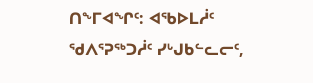ᑎᖕᒥᐊᖏᑦ: ᐊᖃᐅᒪᓲᑦ ᖁᐱᕐᕈᖅᑐᓲᑦ ᓯᒡᒍᑲᓪᓚᓕᑦ,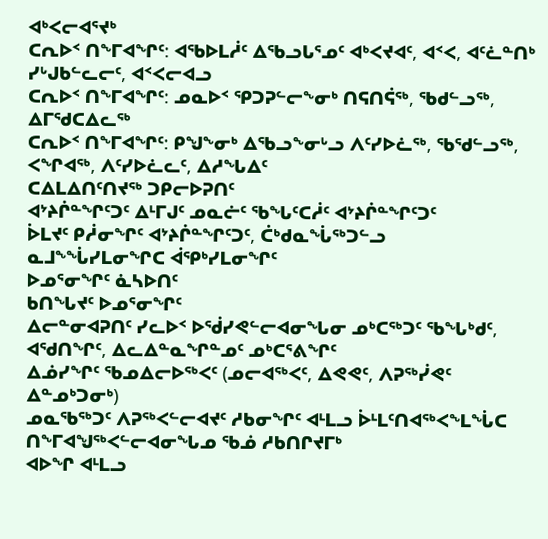ᐊᒃᐸᓕᐊᕐᔪᒃ
ᑕᕆᐅᑉ ᑎᖕᒥᐊᖏᑦ: ᐊᖃᐅᒪᓲᑦ ᐃᖃᓗᒐᕐᓄᑦ ᐊᒃᐸᔪᐊᑦ, ᐊᑉᐸ, ᐊᑦᓛᓐᑎᒃ ᓯᒡᒍᑲᓪᓚᓕᑦ, ᐊᑉᐸᓕᐊᓗ
ᑕᕆᐅᑉ ᑎᖕᒥᐊᖏᑦ: ᓄᓇᐅᑉ ᕿᑐᕈᓪᓕᖕᓂᒃ ᑎᕋᑎᕌᖅ, ᖃᑯᓪᓗᖅ, ᐃᒥᖁᑕᐃᓚᖅ
ᑕᕆᐅᑉ ᑎᖕᒥᐊᖏᑦ: ᑭᖑᖕᓂᒃ ᐃᖃᓗᖕᓂᒡᓗ ᐱᑦᓯᐅᓛᖅ, ᖃᖁᓪᓗᖅ, ᐸᖏᐊᖅ, ᐱᑦᓯᐅᓛᓚᑦ, ᐃᓱᖓᐃᑦ
ᑕᐃᒪᐃᑎᑦᑎᔪᖅ ᑐᑭᓕᐅᕈᑎᑦ
ᐊᔾᔨᒌᓐᖏᑦᑐᑦ ᐃᒻᒥᒍᑦ ᓄᓇᓖᑦ ᖃᖓᑦᑕᓲᑦ ᐊᔾᔨᒌᓐᖏᑦᑐᑦ
ᐆᒪᔪᑦ ᑭᓲᓂᖏᑦ ᐊᔾᔨᒌᓐᖏᑦᑐᑦ, ᑖᒃᑯᓇᖔᖅᑐᓪᓗ
ᓇᒧᖕᖔᓯᒪᓂᖏᑕ ᐋᕿᒃᓯᒪᓂᖏᑦ
ᐅᓄᕐᓂᖏᑦ ᓈᓴᐅᑎᑦ
ᑲᑎᖓᔪᑦ ᐅᓄᕐᓂᖏᑦ
ᐃᓕᓐᓂᐊᕈᑎᑦ ᓯᓚᐅᑉ ᐅᖂᓯᕙᓪᓕᐊᓂᖓᓂ ᓄᒃᑕᖅᑐᑦ ᖃᖓᒃᑯᑦ, ᐊᖁᑎᖏᑦ, ᐃᓚᐃᓐᓇᖏᓐᓄᑦ ᓄᒃᑕᕐᕕᖏᑦ
ᐃᓅᓯᖏᑦ ᖃᓄᐃᓕᐅᖅᐸᑦ (ᓄᓕᐊᖅᐸᑦ, ᐃᕙᕙᑦ, ᐱᕈᖅᓰᕙᑦ ᐃᓐᓄᒃᑐᓂᒃ)
ᓄᓇᖃᖅᑐᑦ ᐱᕈᖅᐸᓪᓕᐊᔪᑦ ᓱᑲᓂᖏᑦ ᐊᒻᒪᓗ ᐆᒻᒪᑦᑎᐊᖅᐸᖕᒪᖔᑕ
ᑎᖕᒥᐊᖑᖅᐸᓪᓕᐊᓂᖓᓄ ᖃᓅ ᓱᑲᑎᒋᔪᒥᒃ
ᐊᐅᖏ ᐊᒻᒪᓗ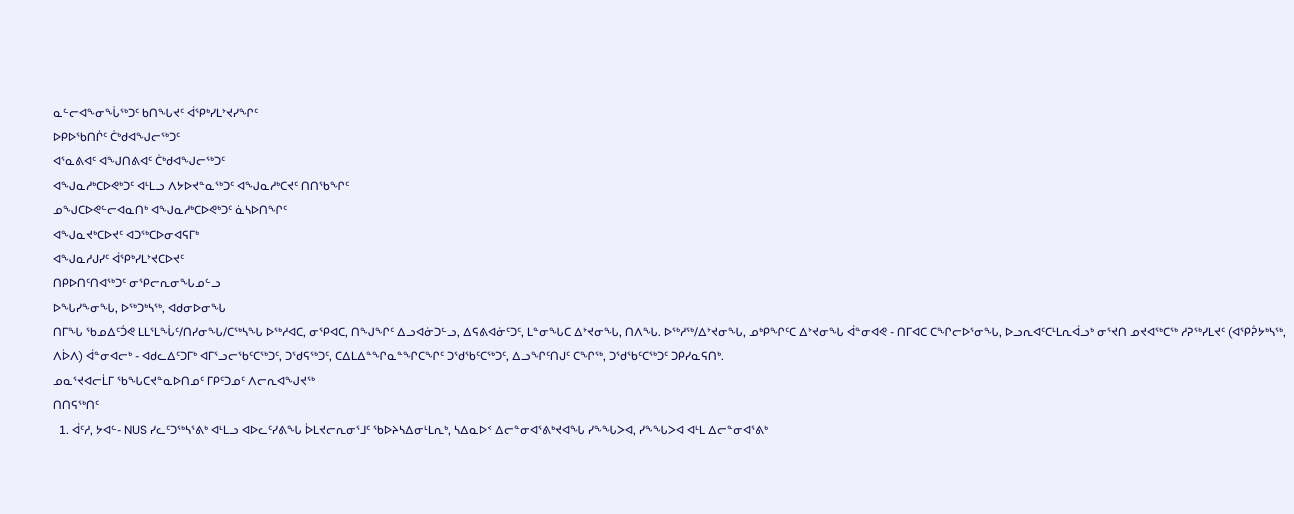ᓇᓪᓕᐊᖕᓂᖔᖅᑐᑦ ᑲᑎᖓᔪᑦ ᐋᕿᒃᓯᒪᔾᔪᓯᖏᑦ
ᐅᑭᐅᖃᑎᒌᑦ ᑖᒃᑯᐊᖑᓕᖅᑐᑦ
ᐊᕐᓇᕕᐊᑦ ᐊᖑᑎᕕᐊᑦ ᑖᒃᑯᐊᖑᓕᖅᑐᑦ
ᐊᖑᓇᓱᒃᑕᐅᕙᒃᑐᑦ ᐊᒻᒪᓗ ᐱᔭᐅᔪᓐᓇᖅᑐᑦ ᐊᖑᓇᓱᒃᑕᔪᑦ ᑎᑎᖃᖏᑦ
ᓄᖑᑕᐅᕙᓪᓕᐊᓇᑎᒃ ᐊᖑᓇᓱᒃᑕᐅᕙᒃᑐᑦ ᓈᓴᐅᑎᖏᑦ
ᐊᖑᓇᔪᒃᑕᐅᔪᑦ ᐊᑐᖅᑕᐅᓂᐊᕋᒥᒃ
ᐊᖑᓇᓱᒍᓯᑦ ᐋᕿᒃᓯᒪᔾᔪᑕᐅᔪᑦ
ᑎᑭᐅᑎᑦᑎᐊᖅᑐᑦ ᓂᕿᓕᕆᓂᖓᓄᓪᓗ
ᐅᖓᓯᖕᓂᖓ, ᐅᖅᑐᒃᓴᖅ, ᐊᑯᓂᐅᓂᖓ
ᑎᒥᖓ ᖃᓄᐃᑦᑑᕙ ᒪᒪᕐᒪᖔᑦ/ᑎᓯᓂᖓ/ᑕᖅᓴᖓ ᐅᖅᓱᐊᑕ, ᓂᕿᐊᑕ, ᑎᖑᖏᑦ ᐃᓗᐊᓃᑐᓪᓗ, ᐃᕋᕕᐊᓃᑦᑐᑦ, ᒪᓐᓂᖓᑕ ᐃᔾᔪᓂᖓ, ᑎᐱᖓ. ᐅᖅᓱᖅ/ᐃᔾᔪᓂᖓ, ᓄᒃᑭᖏᑦᑕ ᐃᔾᔪᓂᖓ ᐋᓐᓂᐊᕙ - ᑎᒥᐊᑕ ᑕᖏᓕᐅᕐᓂᖓ, ᐅᓗᕆᐊᑦᑕᒻᒪᕆᐋᓗᒃ ᓂᕐᔪᑎ ᓄᔪᐊᖅᑕᖅ ᓱᕈᖅᓯᒪᔪᑦ (ᐊᕿᕉᔭᒃᓴᖅ, ᐱᐆᐱ) ᐋᓐᓂᐊᓕᒃ - ᐊᑯᓚᐃᑦᑐᒥᒃ ᐊᒥᕐᓗᓕᖃᑦᑕᖅᑐᑦ, ᑐᖁᕋᖅᑐᑦ, ᑕᐃᒪᐃᓐᖏᓇᓐᖏᑕᖏᑦ ᑐᖁᖃᑦᑕᖅᑐᑦ, ᐃᓗᖏᑦᑎᒍᑦ ᑕᖏᖅ, ᑐᖁᖃᑦᑕᖅᑐᑦ ᑐᑭᓯᓇᕋᑎᒃ.
ᓄᓇᕐᔪᐊᓕᒫᒥ ᖃᖓᑕᔪᓐᓇᐅᑎᓄᑦ ᒥᑭᑦᑐᓄᑦ ᐱᓕᕆᐊᖑᔪᖅ
ᑎᑎᕋᖅᑎᑦ
  1. ᐋᑦᓱ, ᔭᐊᓪ- NUS ᓯᓚᑦᑐᖅᓴᕐᕕᒃ ᐊᒻᒪᓗ ᐊᐅᓚᑦᓯᕕᖓ ᐆᒪᔪᓕᕆᓂᕐᒧᑦ ᖃᐅᔨᓴᐃᓂᒻᒪᕆᒃ, ᓴᐃᓇᐅᑉ ᐃᓕᓐᓂᐊᕐᕕᒃᔪᐊᖓ ᓯᖕᖓᐳᐊ, ᓯᖕᖓᐳᐊ ᐊᒻᒪ ᐃᓕᓐᓂᐊᕐᕕᒃ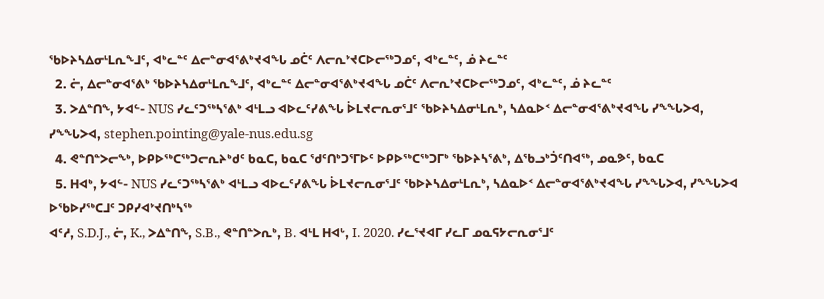ᖃᐅᔨᓴᐃᓂᒻᒪᕆᖕᒧᑦ, ᐊᒃᓚᓐᑦ ᐃᓕᓐᓂᐊᕐᕕᒃᔪᐊᖓ ᓄᑖᑦ ᐱᓕᕆᔾᔪᑕᐅᓕᖅᑐᓄᑦ, ᐊᒃᓚᓐᑦ, ᓅ ᔨᓚᓐᑦ
  2. ᓖ, ᐃᓕᓐᓂᐊᕐᕕᒃ ᖃᐅᔨᓴᐃᓂᒻᒪᕆᖕᒧᑦ, ᐊᒃᓚᓐᑦ ᐃᓕᓐᓂᐊᕐᕕᒃᔪᐊᖓ ᓄᑖᑦ ᐱᓕᕆᔾᔪᑕᐅᓕᖅᑐᓄᑦ, ᐊᒃᓚᓐᑦ, ᓅ ᔨᓚᓐᑦ
  3. ᐳᐃᓐᑎᖕ, ᔭᐊᓪ- NUS ᓯᓚᑦᑐᖅᓴᕐᕕᒃ ᐊᒻᒪᓗ ᐊᐅᓚᑦᓯᕕᖓ ᐆᒪᔪᓕᕆᓂᕐᒧᑦ ᖃᐅᔨᓴᐃᓂᒻᒪᕆᒃ, ᓴᐃᓇᐅᑉ ᐃᓕᓐᓂᐊᕐᕕᒃᔪᐊᖓ ᓯᖕᖓᐳᐊ, ᓯᖕᖓᐳᐊ, stephen.pointing@yale-nus.edu.sg
  4. ᕙᓐᑎᓐᐳᓕᖕᒃ, ᐅᑭᐅᖅᑕᖅᑐᓕᕆᔨᒃᑯᑦ ᑲᓇᑕ, ᑲᓇᑕ ᖁᑦᑎᒃᑐᕐᒥᐅᑦ ᐅᑭᐅᖅᑕᖅᑐᒥᒃ ᖃᐅᔨᓴᕐᕕᒃ, ᐃᖃᓗᒃᑑᑦᑎᐊᖅ, ᓄᓇᕗᑦ, ᑲᓇᑕ
  5. ᕼᐊᒃ, ᔭᐊᓪ- NUS ᓯᓚᑦᑐᖅᓴᕐᕕᒃ ᐊᒻᒪᓗ ᐊᐅᓚᑦᓯᕕᖓ ᐆᒪᔪᓕᕆᓂᕐᒧᑦ ᖃᐅᔨᓴᐃᓂᒻᒪᕆᒃ, ᓴᐃᓇᐅᑉ ᐃᓕᓐᓂᐊᕐᕕᒃᔪᐊᖓ ᓯᖕᖓᐳᐊ, ᓯᖕᖓᐳᐊ
ᐅᖃᐅᓯᖅᑕᒧᑦ ᑐᑭᓯᐊᔾᔪᑎᒃᓴᖅ
ᐊᑦᓱ, S.D.J., ᓖ, K., ᐳᐃᓐᑎᖕ, S.B., ᕙᓐᑎᓐᐳᕆᒃ, B. ᐊᒻᒪ ᕼᐊᒡ, I. 2020. ᓯᓚᕐᔪᐊᒥ ᓯᓚᒥ ᓄᓇᕋᔭᓕᕆᓂᕐᒧᑦ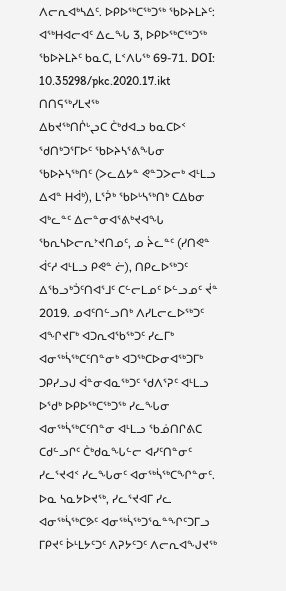ᐱᓕᕆᐊᒃᓴᐃᑦ. ᐅᑭᐅᖅᑕᖅᑐᖅ ᖃᐅᔨᒪᔨᑦ: ᐊᖅᕼᐊᓕᐊᑦ ᐃᓚᖓ 3, ᐅᑭᐅᖅᑕᖅᑐᖅ ᖃᐅᔨᒪᔨᑦ ᑲᓇᑕ, ᒪᑉᐱᒐᖅ 69-71. DOI: 10.35298/pkc.2020.17.ikt
ᑎᑎᕋᖅᓯᒪᔪᖅ
ᐃᑲᔪᖅᑎᒌᒡᖢᑕ ᑖᒃᑯᐊᓗ ᑲᓇᑕᐅᑉ ᖁᑎᒃᑐᕐᒥᐅᑦ ᖃᐅᔨᓴᕐᕕᖓᓂ ᖃᐅᔨᓴᖅᑎᑦ (ᐳᓚᐃᔭᓐ ᕙᓐᑐᐳᓕᒃ ᐊᒻᒪᓗ ᐃᐊᓐ ᕼᐋᒃ), ᒪᕐᕉᒃ ᖃᐅᒡᓴᖅᑎᒃ ᑕᐃᑲᓂ ᐊᒃᓚᓐᑦ ᐃᓕᓐᓂᐊᕐᕕᒃᔪᐊᖓ ᖃᕆᓴᐅᓕᕆᔾᔪᑎᓄᑦ, ᓄ ᔩᓚᓐᑦ (ᓯᑎᕙᓐ ᐋᑦᓱ ᐊᒻᒪᓗ ᑭᕙᓐ ᓖ), ᑎᑭᓚᐅᖅᑐᑦ ᐃᖃᓗᒃᑑᑦᑎᐊᕐᒧᑦ ᑕᓪᓕᒪᓄᑦ ᐅᓪᓗᓄᑦ ᔫᓐ 2019. ᓄᐊᑦᑎᓪᓗᑎᒃ ᐱᓯᒪᓕᓚᐅᖅᑐᑦ ᐊᖏᔪᒥᒃ ᐊᑐᕆᐊᖃᖅᑐᑦ ᓯᓚᒥᒃ ᐊᓂᖅᓵᖅᑕᑦᑎᓐᓂᒃ ᐊᑐᖅᑕᐅᓂᐊᖅᑐᒥᒃ ᑐᑭᓯᓗᒍ ᐋᓐᓂᐊᓇᖅᑐᑦ ᖁᐱᕐᕈᑦ ᐊᒻᒪᓗ ᐅᖁᒃ ᐅᑭᐅᖅᑕᖅᑐᖅ ᓯᓚᖓᓂ ᐊᓂᖅᓵᖅᑕᑦᑎᓐᓂ ᐊᒻᒪᓗ ᖃᓅᑎᒋᕕᑕ ᑕᑯᓪᓗᒋᑦ ᑖᒃᑯᓇᖓᓪᓕ ᐊᓯᑦᑎᓐᓂᑦ ᓯᓚᕐᔪᐊᑉ ᓯᓚᖓᓂᑦ ᐊᓂᖅᓵᖅᑕᖏᓐᓂᑦ. ᐅᓇ ᓴᓇᔭᐅᔪᖅ, ᓯᓚᕐᔪᐊᒥ ᓯᓚ ᐊᓂᖅᓵᖅᑕᕗᑦ ᐊᓂᖅᓵᖅᑐᕐᓇᓐᖏᑦᑐᒥᓗ ᒥᑭᔪᑦ ᐆᒻᒪᔭᑦᑐᑦ ᐱᕈᔭᑦᑐᑦ ᐱᓕᕆᐊᖑᔪᖅ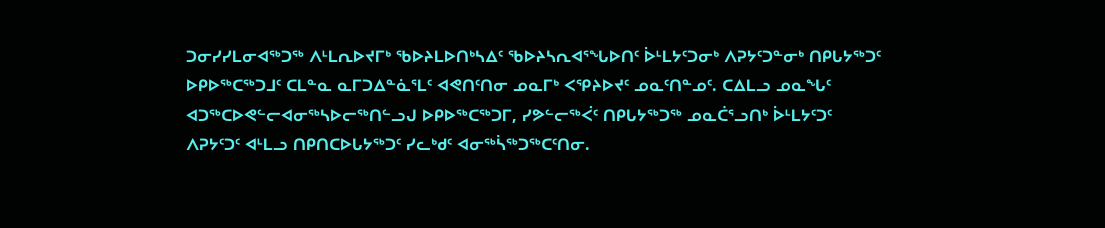ᑐᓂᓯᓯᒪᓂᐊᖅᑐᖅ ᐱᒻᒪᕆᐅᔪᒥᒃ ᖃᐅᔨᒪᐅᑎᒃᓴᐃᑦ ᖃᐅᔨᓴᕆᐊᕐᖓᐅᑎᑦ ᐆᒻᒪᔭᑦᑐᓂᒃ ᐱᕈᔭᑦᑐᓐᓂᒃ ᑎᑭᒐᔭᖅᑐᑦ ᐅᑭᐅᖅᑕᖅᑐᒧᑦ ᑕᒪᓐᓇ ᓇᒥᑐᐃᓐᓈᕐᒪᑦ ᐊᕙᑎᑦᑎᓂ ᓄᓇᒥᒃ ᐸᕿᔨᐅᔪᑦ ᓄᓇᑦᑎᓐᓄᑦ. ᑕᐃᒪᓗ ᓄᓇᖓᑦ ᐊᑐᖅᑕᐅᕙᓪᓕᐊᓂᖅᓴᐅᓕᖅᑎᓪᓗᒍ ᐅᑭᐅᖅᑕᖅᑐᒥ, ᓯᕗᓪᓕᖅᐹᑦ ᑎᑭᒐᔭᖅᑐᖅ ᓄᓇᑖᕐᓗᑎᒃ ᐆᒻᒪᔭᑦᑐᑦ ᐱᕈᔭᑦᑐᑦ ᐊᒻᒪᓗ ᑎᑭᑎᑕᐅᒐᔭᖅᑐᑦ ᓯᓚᒃᑯᑦ ᐊᓂᖅᓵᖅᑐᖅᑕᑦᑎᓂ.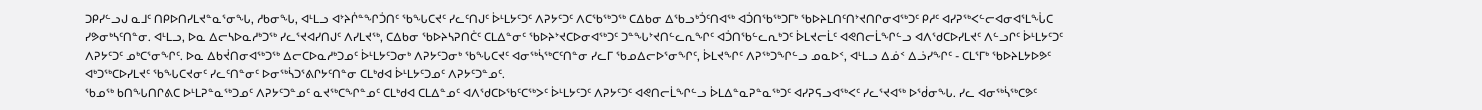ᑐᑭᓯᓪᓗᒍ ᓇᒧᑦ ᑎᑭᐅᑎᓯᒪᔪᓐᓇᕐᓂᖓ, ᓱᑲᓂᖓ, ᐊᒻᒪᓗ ᐊᔾᔨᒌᓐᖏᑑᑎᑦ ᖃᖓᑕᔪᑦ ᓯᓚᑦᑎᒍᑦ ᐆᒻᒪᔭᑦᑐᑦ ᐱᕈᔭᑦᑐᑦ ᐱᑕᖃᖅᑐᖅ ᑕᐃᑲᓂ ᐃᖃᓗᒃᑑᑦᑎᐊᖅ ᐊᑑᑎᖃᖅᑐᒥᒃ ᖃᐅᔨᒪᑎᑦᑎᔾᔪᑎᒋᓂᐊᖅᑐᑦ ᑭᓱᑦ ᐊᓯᕈᖅᐸᓪᓕᐊᓂᐊᕐᒪᖔᑕ ᓯᕗᓂᒃᓴᑦᑎᓐᓂ. ᐊᒻᒪᓗ, ᐅᓇ ᐃᓕᓴᐅᓇᓱᒃᑐᖅ ᓯᓚᕐᔪᐊᓯᑎᒍᑦ ᐱᓯᒪᔪᖅ, ᑕᐃᑲᓂ ᖃᐅᔨᓴᕈᑎᑖᑦ ᑕᒪᐃᓐᓂᑦ ᖃᐅᔨᔾᔪᑕᐅᓂᐊᖅᑐᑦ ᑐᓐᖓᔾᔪᑎᓪᓚᕆᖏᑦ ᐊᑑᑎᖃᓪᓚᕆᒃᑐᑦ ᐆᒪᔪᓕᒫᑦ ᐊᕙᑎᓕᒫᖏᓪᓗ ᐊᐱᖁᑕᐅᓯᒪᔪᑦ ᐱᓪᓗᒋᑦ ᐆᒻᒪᔭᑦᑐᑦ ᐱᕈᔭᑦᑐᑦ ᓄᒃᑕᕐᓂᖏᑦ. ᐅᓇ ᐃᑲᔫᑎᓂᐊᖅᑐᖅ ᐃᓕᑕᐅᓇᓱᒃᑐᓄᑦ ᐆᒻᒪᔭᑦᑐᓂᒃ ᐱᕈᔭᑦᑐᓂᒃ ᖃᖓᑕᔪᑦ ᐊᓂᖅᓵᖅᑕᑦᑎᓐᓂ ᓯᓚᒥ ᖃᓄᐃᓕᐅᕐᓂᖏᑦ, ᐆᒪᔪᖏᑦ ᐱᕈᖅᑐᖏᓪᓗ ᓄᓇᐅᑉ, ᐊᒻᒪᓗ ᐃᓅᑉ ᐃᓘᓯᖏᑦ - ᑕᒪᕐᒥᒃ ᖃᐅᔨᒪᔭᐅᕗᑦ ᐊᒃᑐᖅᑕᐅᓯᒪᔪᑦ ᖃᖓᑕᔪᓂᑦ ᓯᓚᑦᑎᓐᓂᑦ ᐅᓂᖅᓵᑐᕐᕕᒋᔭᑦᑎᓐᓂ ᑕᒪᒃᑯᐊ ᐆᒻᒪᔭᑦᑐᓄᑦ ᐱᕈᔭᑦᑐᓐᓄᑦ.
ᖃᓄᖅ ᑲᑎᖓᑎᒋᕕᑕ ᐅᒻᒪᕈᓐᓇᖅᑐᓄᑦ ᐱᕈᔭᑦᑐᓐᓄᑦ ᓇᔪᖅᑕᖏᓐᓄᑦ ᑕᒪᒃᑯᐊ ᑕᒪᐃᓐᓄᑦ ᐊᐱᖁᑕᐅᖃᑦᑕᖅᐳᑦ ᐆᒻᒪᔭᑦᑐᑦ ᐱᕈᔭᑦᑐᑦ ᐊᕙᑎᓕᒫᖏᓪᓗ ᐆᒪᐃᓐᓇᕈᓐᓇᖅᑐᑦ ᐊᓯᕈᕋᓗᐊᖅᐸᑦ ᓯᓚᕐᔪᐊᖅ ᐅᖂᓂᖓ. ᓯᓚ ᐊᓂᖅᓵᖅᑕᕗᑦ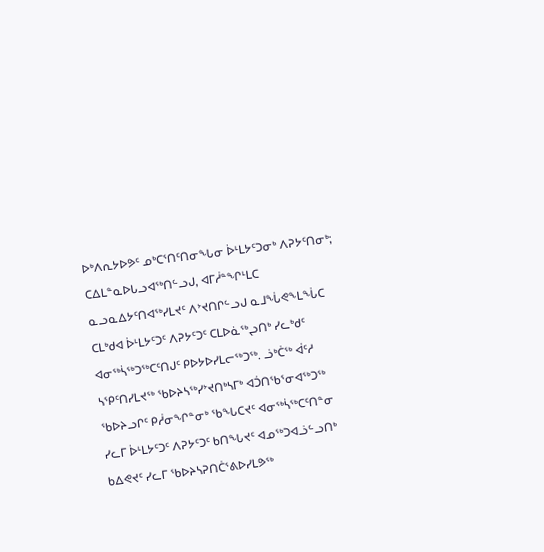ᐅᒃᐱᕆᔭᐅᕗᑦ ᓄᒃᑕᕐᑎᑦᑎᓂᖓᓂ ᐆᒻᒪᔭᑦᑐᓂᒃ ᐱᕈᔭᑦᑎᓂᒃ; ᑕᐃᒪᓐᓇᐅᒐᓗᐊᖅᑎᓪᓗᒍ, ᐊᒥᓲᓐᖏᒻᒪᑕ ᓇᓗᓇᐃᔭᑦᑎᐊᖅᓯᒪᔪᑦ ᐱᔾᔪᑎᒋᓪᓗᒍ ᓇᒧᖔᕙᖕᒪᖔᑕ ᑕᒪᒃᑯᐊ ᐆᒻᒪᔭᑦᑐᑦ ᐱᕈᔭᑦᑐᑦ ᑕᒪᐅᓈᖅᖢᑎᒃ ᓯᓚᒃᑯᑦ ᐊᓂᖅᓵᖅᑐᖅᑕᑦᑎᒍᑦ ᑭᐅᔭᐅᓯᒪᓕᖅᑐᖅ. ᓘᒃᑖᖅ ᐋᑦᓱ ᓴᕿᑦᑎᓯᒪᔪᖅ ᖃᐅᔨᓴᖅᓯᔾᔪᑎᒃᓴᒥᒃ ᐊᑑᑎᖃᕐᓂᐊᖅᑐᖅ ᖃᐅᔨᓗᒋᑦ ᑭᓲᓂᖏᓐᓂᒃ ᖃᖓᑕᔪᑦ ᐊᓂᖅᓵᖅᑕᑦᑎᓐᓂ ᓯᓚᒥ ᐆᒻᒪᔭᑦᑐᑦ ᐱᕈᔭᑦᑐᑦ ᑲᑎᖓᔪᑦ ᐊᓄᖅᑐᐊᓘᓪᓗᑎᒃ ᑲᐃᕙᔪᑦ ᓯᓚᒥ ᖃᐅᔨᓴᕈᑎᑖᕐᕕᐅᓯᒪᕗᖅ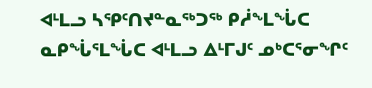ᐊᒻᒪᓗ ᓴᕿᑦᑎᔪᓐᓇᖅᑐᖅ ᑭᓲᖕᒪᖔᑕ ᓇᑭᖔᕐᒪᖔᑕ ᐊᒻᒪᓗ ᐃᒻᒥᒍᑦ ᓄᒃᑕᕐᓂᖏᑦ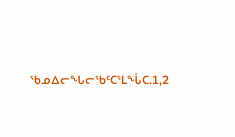ᖃᓄᐃᓕᖓᓕᖃᑦᑕᕐᒪᖔᑕ.1,2